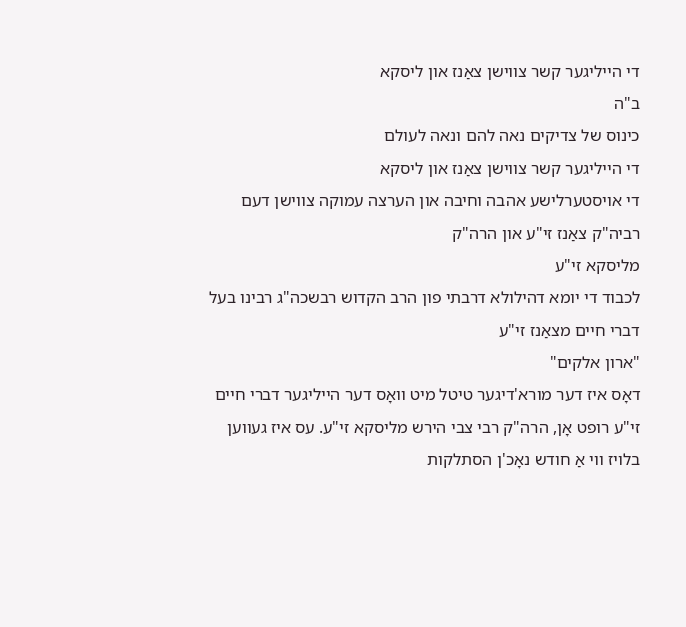די הייליגער קשר צווישן צאַנז און ליסקא
ב"ה
כינוס של צדיקים נאה להם ונאה לעולם
די הייליגער קשר צווישן צאַנז און ליסקא
די אויסטערלישע אהבה וחיבה און הערצה עמוקה צווישן דעם רביה"ק צאַנז זי"ע און הרה"ק
מליסקא זי"ע
לכבוד די יומא דהילולא דרבתי פון הרב הקדוש רבשכה"ג רבינו בעל דברי חיים מצאַנז זי"ע
"ארון אלקים"
דאָס איז דער מורא'דיגער טיטל מיט וואָס דער הייליגער דברי חיים זי"ע רופט אָן, הרה"ק רבי צבי הירש מליסקא זי"ע. עס איז געווען בלויז ווי אַ חודש נאָכ'ן הסתלקות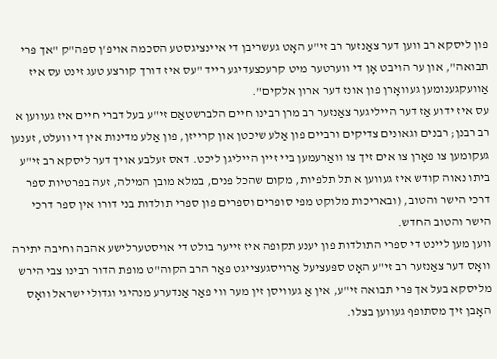פון ליסקא רב ווען דער צאַנזער רב זי"ע האָט געשריבן די איינציגסטע הסכמה אויפ'ן ספה"ק "אך פּרי תבואה", און ער הויבט אָן די ווערטער מיט קרעכצעדיגע רייד "עס איז דורך קורצע טעג זינט עס איז אַוועקגענומען געוואָרן פון אונז דער ארון אלקים".
עס איז ידוע אַז דער הייליגער צאַנזער רב מרן רבינו חיים הלברשטאַם זי"ע בעל דברי חיים איז געווען א רב רבנן; רבנים וגאונים צדיקים ורביים פון אַלע שיכטן און קרייזן, פון אַלע מדינות אין די וועלט, זענען געקומען צו פאָרן צו אים זיך צו וואַרעמען ביי זיין הייליגן ליכט. דאס זעלבע אויך דער ליסקא רב זי"ע ביתו נאוה קודש איז געווען א תל תלפיות, מקום שהכל פנים, במלא מובן המילה, זעה בפרטיות ספר דרכי הישר והטוב, (ובאריכות מלוקט מפי סופרים וספרים פון ספרי תולדות בני דורו אין ספר דרכי הישר והטוב החדש.
ווען מען ליינט די ספרי התולדות פון יענע תקופה איז זייער בולט די אויסטערלישע אהבה וחיבה יתירה וואָס דער צאַנזער רב זי"ע האָט ספּעציעל אַרויסגעצייגט פאַר הרב הקוה"ט מופת הדור רבינו צבי הירש מליסקא בעל אך פּרי תבואה זי"ע, אין אַ געוויסן זין מער ווי פאַר אַנדערע מנהיגי וגדולי ישראל וואָס האָבן זיך מסתופף געווען בצלו.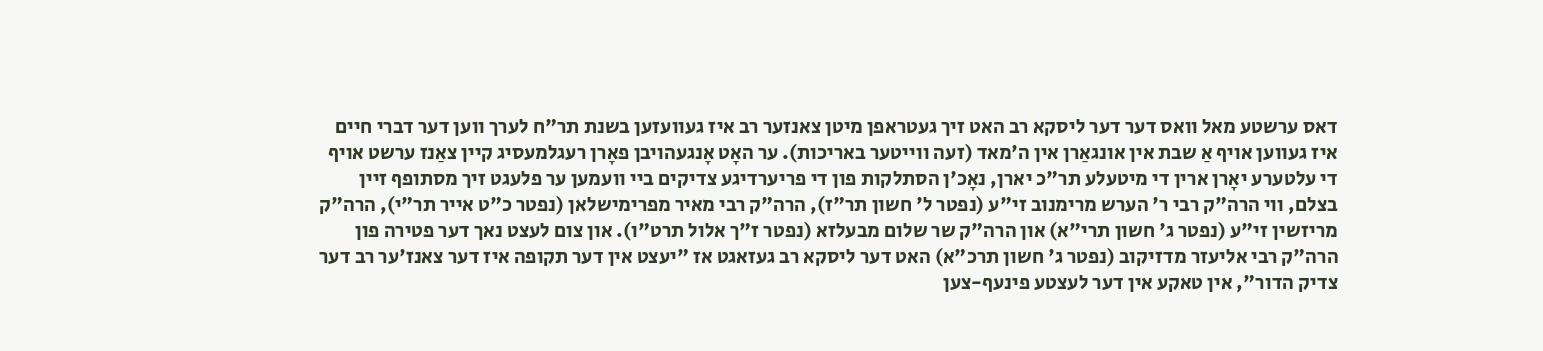דאס ערשטע מאל וואס דער דער ליסקא רב האט זיך געטראפן מיטן צאנזער רב איז געוועזען בשנת תר"ח לערך ווען דער דברי חיים איז געווען אויף אַ שבת אין אונגאַרן אין ה'מאד (זעה ווייטער באריכות). ער האָט אָנגעהויבן פאָרן רעגלמעסיג קיין צאַנז ערשט אויף די עלטערע יאָרן ארין די מיטעלע תר"כ יארן, נאָכ'ן הסתלקות פון די פריערדיגע צדיקים ביי וועמען ער פלעגט זיך מסתופף זיין בצלם, ווי הרה"ק רבי ר' הערש מרימנוב זי"ע (נפטר ל' חשון תר"ז), הרה"ק רבי מאיר מפרימישלאן (נפטר כ"ט אייר תר"י), הרה"ק מריזשין זי"ע (נפטר ג' חשון תרי"א) און הרה"ק שר שלום מבעלזא (נפטר ז"ך אלול תרט"ו). און צום לעצט נאך דער פטירה פון הרה"ק רבי אליעזר מדזיקוב (נפטר ג' חשון תרכ"א) האט דער ליסקא רב געזאגט אז "יעצט אין דער תקופה איז דער צאנז'ער רב דער צדיק הדור", אין טאקע אין דער לעצטע פינעף-צען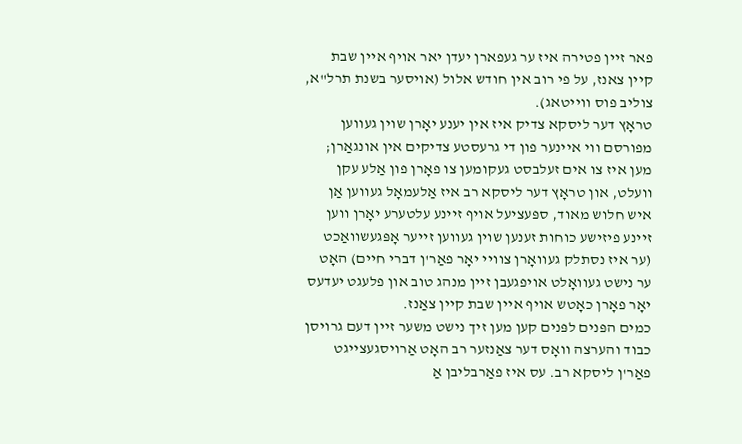פאר זיין פטירה איז ער געפארן יעדן יאר אויף איין שבת קיין צאנז, על פי רוב אין חודש אלול (אויסער בשנת תרל"א, צוליב פוס ווייטאג).
טראָץ דער ליסקא צדיק איז אין יענע יאָרן שוין געווען מפורסם ווי איינער פון די גרעסטע צדיקים אין אונגאַרן; מען איז צו אים זעלבסט געקומען צו פאָרן פון אַלע עקן וועלט, און טראָץ דער ליסקא רב איז אַלעמאָל געווען אַן איש חלוש מאוד, ספּעציעל אויף זיינע עלטערע יאָרן ווען זיינע פיזישע כוחות זענען שוין געווען זייער אָפּגעשוואַכט (ער איז נסתלק געוואָרן צוויי יאָר פאַר'ן דברי חיים) האָט ער נישט געוואָלט אויפגעבן זיין מנהג טוב און פלעגט יעדעס יאָר פאָרן כאָטש אויף איין שבת קיין צאַנז.
כמים הפּנים לפּנים קען מען זיך נישט משער זיין דעם גרויסן כבוד והערצה וואָס דער צאַנזער רב האָט אַרויסגעצייגט פאַר'ן ליסקא רב. עס איז פאַרבליבן אַ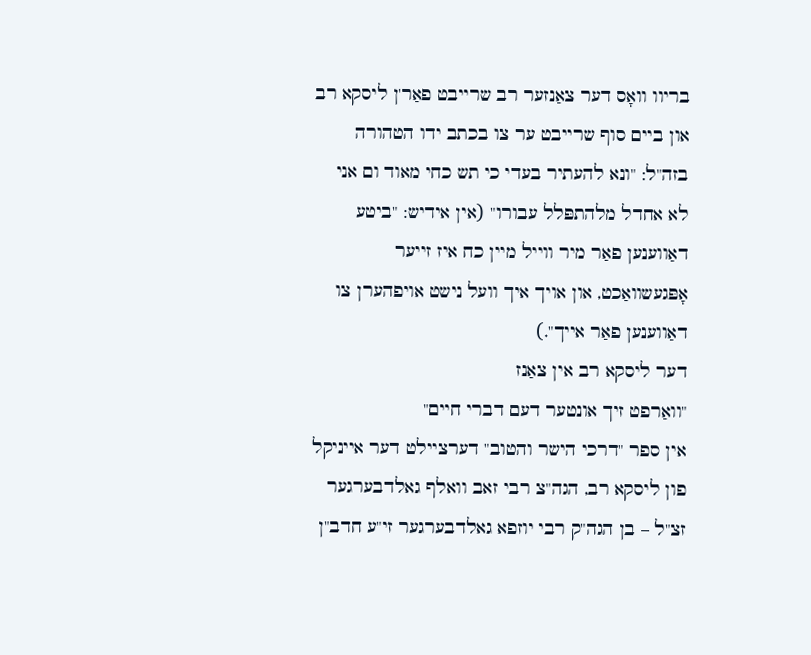בריוו וואָס דער צאַנזער רב שרייבט פאַר'ן ליסקא רב און ביים סוף שרייבט ער צו בכתב ידו הטהורה בזה"ל: "ונא להעתיר בעדי כי תש כחי מאוד ום אני לא אחדל מלהתפּלל עבורו" (אין אידיש: "ביטע דאַווענען פאַר מיר ווייל מיין כח איז זייער אָפּגעשוואַכט, און אויך איך וועל נישט אויפהערן צו דאַווענען פאַר אייך".)
דער ליסקא רב אין צאַנז
"וואַרפט זיך אונטער דעם דברי חיים"
אין ספר "דרכי הישר והטוב" דערציילט דער אייניקל פון ליסקא רב, הגה"צ רבי זאב וואלף גאלדבערגער זצ"ל – בן הגה"ק רבי יוזפא גאלדבערגער זי"ע חדב"ן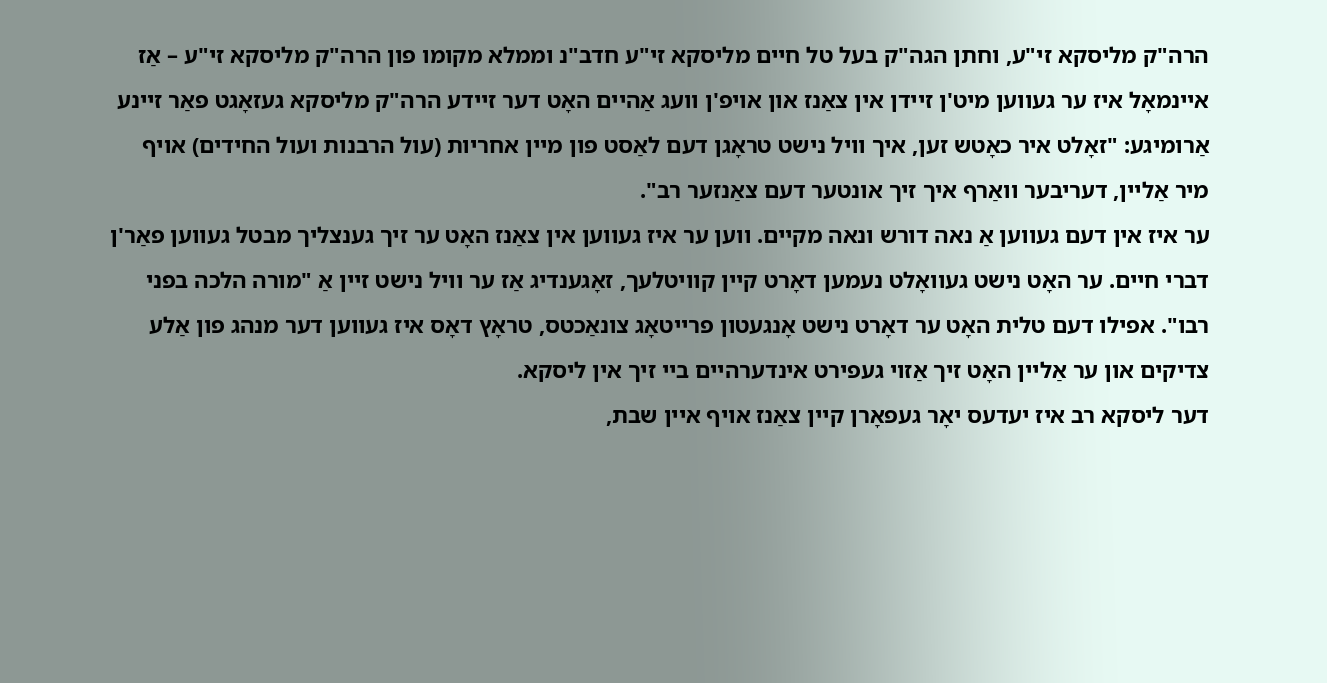הרה"ק מליסקא זי"ע, וחתן הגה"ק בעל טל חיים מליסקא זי"ע חדב"נ וממלא מקומו פון הרה"ק מליסקא זי"ע – אַז איינמאָל איז ער געווען מיט'ן זיידן אין צאַנז און אויפ'ן וועג אַהיים האָט דער זיידע הרה"ק מליסקא געזאָגט פאַר זיינע אַרומיגע: "זאָלט איר כאָטש זען, איך וויל נישט טראָגן דעם לאַסט פון מיין אחריות (עול הרבנות ועול החידים) אויף מיר אַליין, דעריבער וואַרף איך זיך אונטער דעם צאַנזער רב".
ער איז אין דעם געווען אַ נאה דורש ונאה מקיים. ווען ער איז געווען אין צאַנז האָט ער זיך גענצליך מבטל געווען פאַר'ן דברי חיים. ער האָט נישט געוואָלט נעמען דאָרט קיין קוויטלעך, זאָגענדיג אַז ער וויל נישט זיין אַ "מורה הלכה בפני רבו". אפילו דעם טלית האָט ער דאָרט נישט אָנגעטון פרייטאָג צונאַכטס, טראָץ דאָס איז געווען דער מנהג פון אַלע צדיקים און ער אַליין האָט זיך אַזוי געפירט אינדערהיים ביי זיך אין ליסקא.
דער ליסקא רב איז יעדעס יאָר געפאָרן קיין צאַנז אויף איין שבת,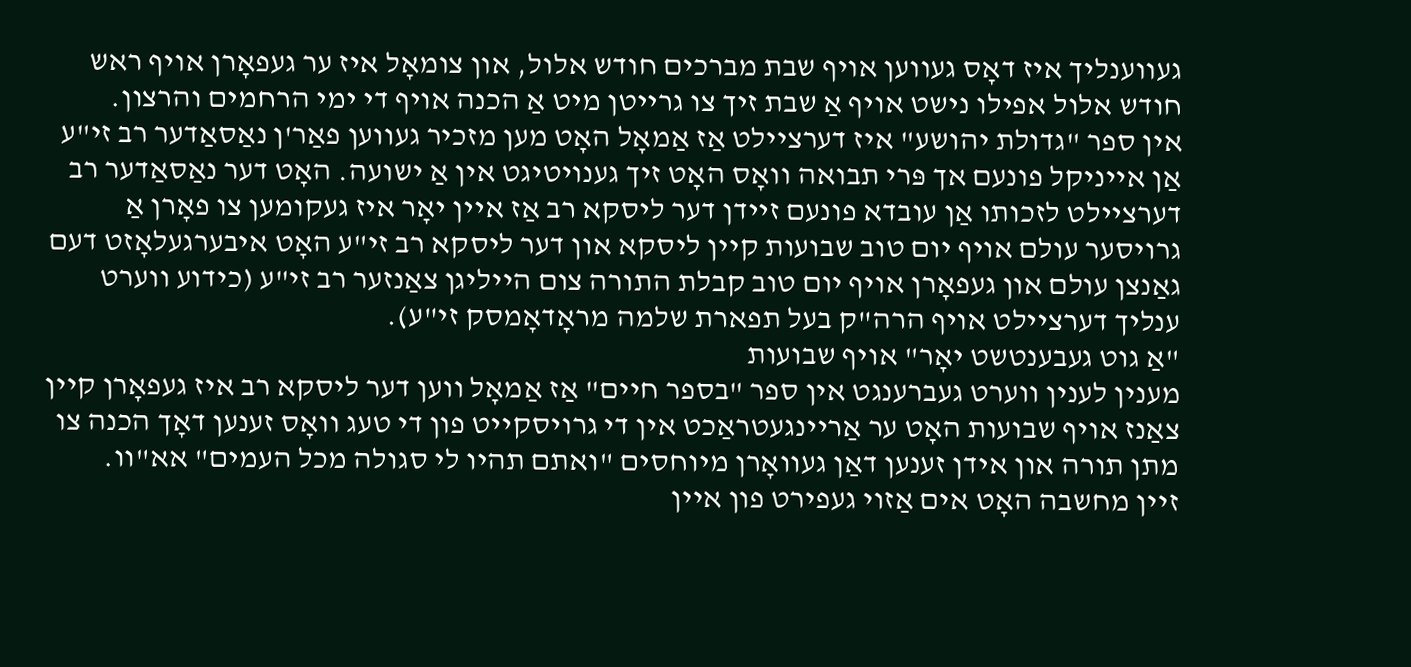געווענליך איז דאָס געווען אויף שבת מברכים חודש אלול, און צומאָל איז ער געפאָרן אויף ראש חודש אלול אפילו נישט אויף אַ שבת זיך צו גרייטן מיט אַ הכנה אויף די ימי הרחמים והרצון.
אין ספר "גדולת יהושע" איז דערציילט אַז אַמאָל האָט מען מזכיר געווען פאַר'ן נאַסאַדער רב זי"ע אַן אייניקל פונעם אך פּרי תבואה וואָס האָט זיך גענויטיגט אין אַ ישועה. האָט דער נאַסאַדער רב דערציילט לזכותו אַן עובדא פונעם זיידן דער ליסקא רב אַז איין יאָר איז געקומען צו פאָרן אַ גרויסער עולם אויף יום טוב שבועות קיין ליסקא און דער ליסקא רב זי"ע האָט איבערגעלאָזט דעם גאַנצן עולם און געפאָרן אויף יום טוב קבלת התורה צום הייליגן צאַנזער רב זי"ע (כידוע ווערט ענליך דערציילט אויף הרה"ק בעל תפארת שלמה מראָדאָמסק זי"ע).
"אַ גוט געבענטשט יאָר" אויף שבועות
מענין לענין ווערט געברענגט אין ספר "בספר חיים" אַז אַמאָל ווען דער ליסקא רב איז געפאָרן קיין צאַנז אויף שבועות האָט ער אַריינגעטראַכט אין די גרויסקייט פון די טעג וואָס זענען דאָך הכנה צו מתן תורה און אידן זענען דאַן געוואָרן מיוחסים "ואתם תהיו לי סגולה מכל העמים" אא"וו.
זיין מחשבה האָט אים אַזוי געפירט פון איין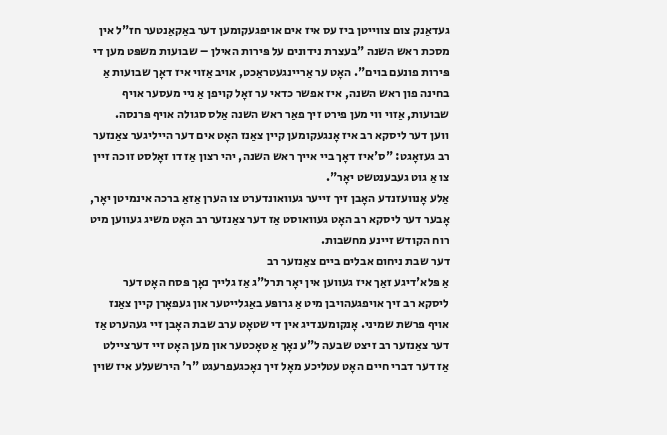געדאַנק צום צווייטן ביז עס איז אים אויפגעקומען דער באַקאַנטער חז"ל אין מסכת ראש השנה "בעצרת נידונים על פּירות האילן – שבועות משפּט מען די פּירות פונעם בוים". האָט ער אַריינגעטראַכט, אויב אַזוי איז דאָך שבועות אַ בחינה פון ראש השנה, איז אפשר כדאי ער זאָל קויפן אַ ניי מעסער אויף שבועות, אַזוי ווי מען פירט זיך פאַר ראש השנה אַלס סגולה אויף פּרנסה.
ווען דער ליסקא רב איז אָנגעקומען קיין צאַנז האָט אים דער הייליגער צאַנזער רב געזאָגט: "ס'איז דאָך ביי אייך ראש השנה, יהי רצון אַז דו זאָלסט זוכה זיין צו אַ גוט געבענטשט יאָר".
אַלע אָנוועזנדע האָבן זיך זייער געוואונדערט צו הערן אַזאַ ברכה אינמיטן יאָר, אָבער דער ליסקא רב האָט געוואוסט אַז דער צאַנזער רב האָט משיג געווען מיט רוח הקודש זיינע מחשבות.
דער שבת ניחום אבלים ביים צאַנזער רב
אַ פּלא'דיגע זאַך איז געווען אין יאָר תרל"ג אַז גלייך נאָך פּסח האָט דער ליסקא רב זיך אויפגעהויבן מיט אַ גרופּע באַגלייטער און געפאָרן קיין צאַנז אויף פּרשת שמיני. אָנקומענדיג אין די שטאָט ערב שבת האָבן זיי געהערט אַז דער צאַנזער רב זיצט שבעה ל"ע נאָך אַ טאָכטער און מען האָט זיי דערציילט אַז דער דברי חיים האָט עטליכע מאָל זיך נאָכגעפרעגט "ר' הירשעלע איז שוין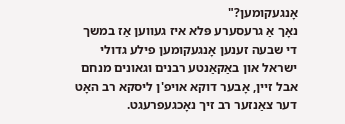אָנגעקומען?"
נאָך אַ גרעסערע פּלא איז געווען אַז במשך די שבעה זענען אָנגעקומען פילע גדולי ישראל און באַקאַנטע רבנים וגאונים מנחם אבל זיין, אָבער דוקא אויפ'ן ליסקא רב האָט דער צאַנזער רב זיך נאָכגעפרעגט.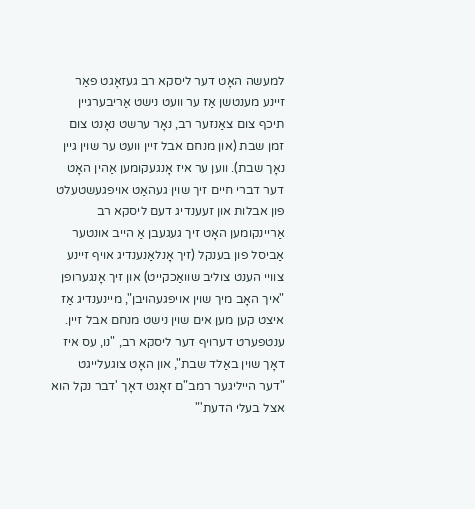למעשה האָט דער ליסקא רב געזאָגט פאַר זיינע מענטשן אַז ער וועט נישט אַריבערגיין תיכף צום צאַנזער רב, נאָר ערשט נאָנט צום זמן שבת (און מנחם אבל זיין וועט ער שוין גיין נאָך שבת). ווען ער איז אָנגעקומען אַהין האָט דער דברי חיים זיך שוין געהאַט אויפגעשטעלט פון אבלות און זעענדיג דעם ליסקא רב אַריינקומען האָט זיך געגעבן אַ הייב אונטער אַביסל פון בענקל (זיך אָנלאַנענדיג אויף זיינע צוויי הענט צוליב שוואַכקייט) און זיך אָנגערופן "איך האָב מיך שוין אויפגעהויבן", מיינענדיג אַז איצט קען מען אים שוין נישט מנחם אבל זיין. ענטפערט דערויף דער ליסקא רב, "נו, עס איז דאָך שוין באַלד שבת", און האָט צוגעלייגט "דער הייליגער רמב"ם זאָגט דאָך 'דבר נקל הוא אצל בעלי הדעת'"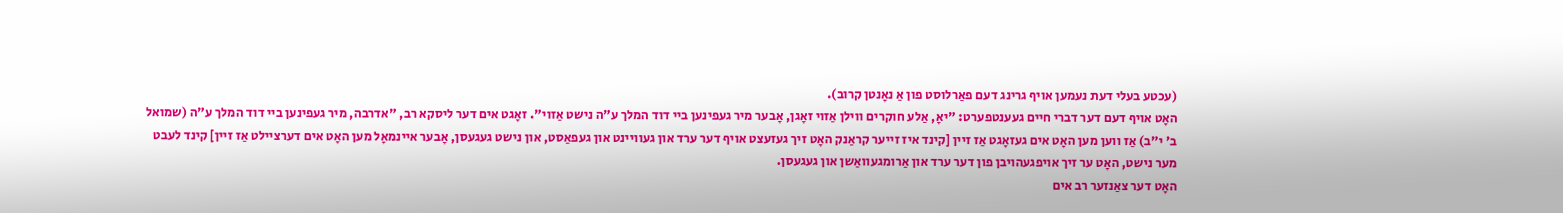(עכטע בעלי דעת נעמען אויף גרינג דעם פאַרלוסט פון אַ נאָנטן קרוב).
האָט אויף דעם דער דברי חיים געענטפערט: "יאָ, אַלע חוקרים ווילן אַזוי זאָגן, אָבער מיר געפינען ביי דוד המלך ע"ה נישט אַזוי". זאָגט אים דער ליסקא רב, "אדרבה, מיר געפינען ביי דוד המלך ע"ה (שמואל ב' י"ב) אַז ווען מען האָט אים געזאָגט אַז זיין [קינד איז זייער קראַנק האָט זיך געזעצט אויף דער ערד און געוויינט און געפאַסט, און נישט געגעסן, אָבער איינמאָל מען האָט אים דערציילט אַז זיין] קינד לעבט מער נישט, האָט ער זיך אויפגעהויבן פון דער ערד און אַרומגעוואַשן און געגעסן.
האָט דער צאַנזער רב אים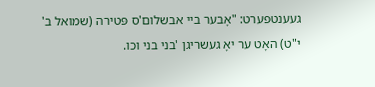געענטפערט: "אָבער ביי אבשלום'ס פּטירה (שמואל ב' י"ט) האָט ער יאָ געשריגן 'בני בני וכו.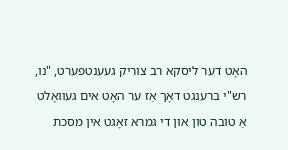האָט דער ליסקא רב צוריק געענטפערט, "נו, רש"י ברענגט דאָך אַז ער האָט אים געוואָלט אַ טובה טון און די גמרא זאָגט אין מסכת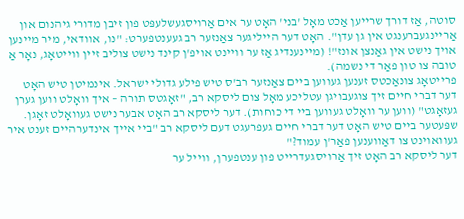סוטה, אַז דורך שרייען אַכט מאָל 'בני' האָט ער אים אַרויסגעשלעפּט פון זיבן מדורי גיהנום און אַריינגעברענגט אין גן עדן". האָט דער הייליגער צאַנזער רב געענטפערט: "נו, אוודאי, מיר מיינען אויך נישט אין גאַנצן אונז"! (מיינענדיג אַז ער וויינט אויפ'ן קינד נישט צוליב זיין ווייטאָג, נאָר אַ טובה צו טון פאַר די נשמה).
פרייטאָג צונאַכטס זענען געווען ביים צאַנזער רב'ס טיש פילע גדולי ישראל. אינמיטן טיש האָט דער דברי חיים זיך צוגעבויגן עטליכע מאָל צום ליסקא רב, "זאָגטס תורה – איך וואָלט ווען גערן געזאָגט" (ווען ער וואָלט געווען ביי די כוחות). דער ליסקא רב האָט אבער נישט געוואָלט זאָגן. שפּעטער ביים טיש האָט דער דברי חיים געפרעגט דעם ליסקא רב "ביי אייך אינדערהיים זענט איר געוואוינט צו דאַווענען פאַר'ן עמוד?"
דער ליסקא רב האָט זיך אַרויסגעדרייט פון ענטפערן, ווייל ער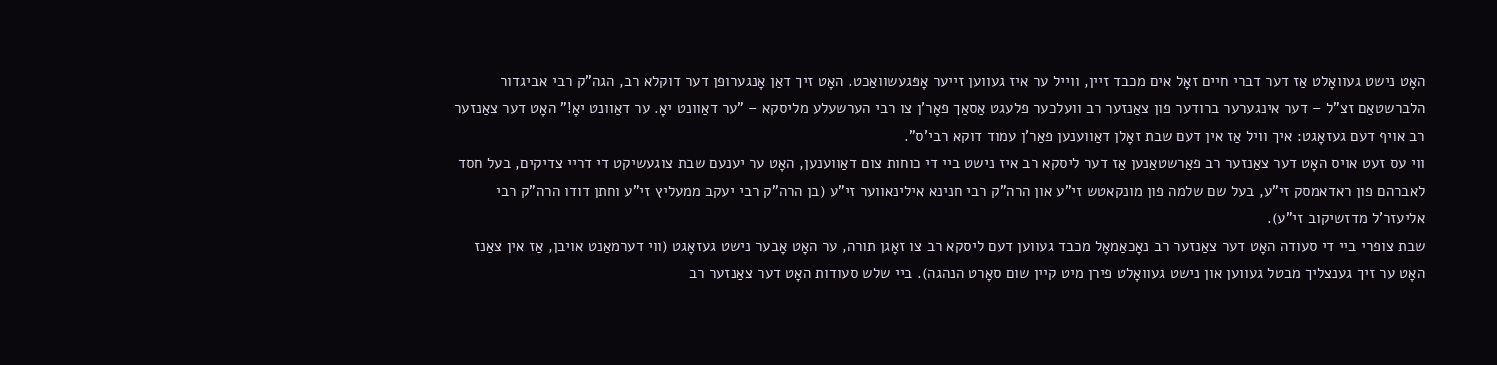האָט נישט געוואָלט אַז דער דברי חיים זאָל אים מכבד זיין, ווייל ער איז געווען זייער אָפּגעשוואַכט. האָט זיך דאַן אָנגערופן דער דוקלא רב, הגה"ק רבי אביגדור הלברשטאַם זצ"ל – דער אינגערער ברודער פון צאַנזער רב וועלכער פלעגט אַסאַך פאָר'ן צו רבי הערשעלע מליסקא – "ער דאַוונט יאָ. ער דאַוונט יאָ!" האָט דער צאַנזער רב אויף דעם געזאָגט: איך וויל אַז אין דעם שבת זאָלן דאַווענען פאַר'ן עמוד דוקא רבי'ס".
ווי עס זעט אויס האָט דער צאַנזער רב פאַרשטאַנען אַז דער ליסקא רב איז נישט ביי די כוחות צום דאַווענען, האָט ער יענעם שבת צוגעשיקט די דריי צדיקים, בעל חסד לאברהם פון ראדאמסק זי"ע, בעל שם שלמה פון מונקאטש זי"ע און הרה"ק רבי חנינא אילינאווער זי"ע (בן הרה"ק רבי יעקב ממעליץ זי"ע וחתן דודו הרה"ק רבי אליעזר'ל מדזשיקוב זי"ע).
שבת צופרי ביי די סעודה האָט דער צאַנזער רב נאָכאַמאָל מכבד געווען דעם ליסקא רב צו זאָגן תורה, ער האָט אָבער נישט געזאָגט (ווי דערמאַנט אויבן, אַז אין צאַנז האָט ער זיך גענצליך מבטל געווען און נישט געוואָלט פירן מיט קיין שום סאָרט הנהגה). ביי שלש סעודות האָט דער צאַנזער רב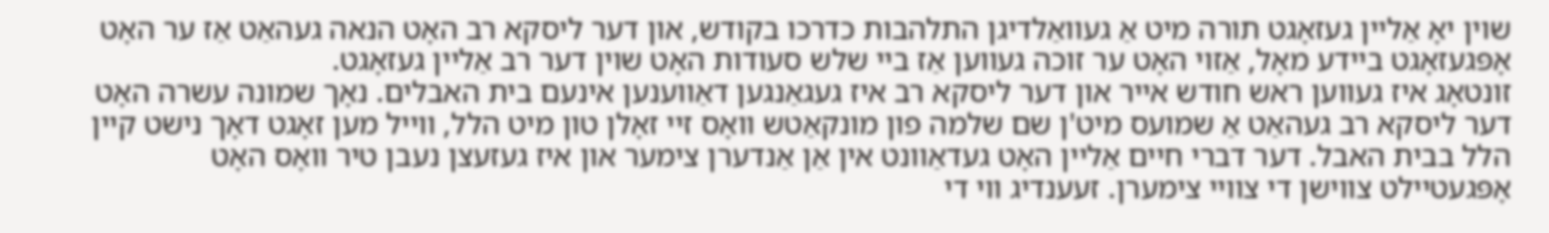שוין יאָ אַליין געזאָגט תורה מיט אַ געוואַלדיגן התלהבות כדרכו בקודש, און דער ליסקא רב האָט הנאה געהאַט אַז ער האָט אָפּגעזאָגט ביידע מאָל, אַזוי האָט ער זוכה געווען אַז ביי שלש סעודות האָט שוין דער רב אַליין געזאָגט.
זונטאָג איז געווען ראש חודש אייר און דער ליסקא רב איז געגאַנגען דאַווענען אינעם בית האבלים. נאָך שמונה עשרה האָט דער ליסקא רב געהאַט אַ שמועס מיט'ן שם שלמה פון מונקאַטש וואָס זיי זאָלן טון מיט הלל, ווייל מען זאָגט דאָך נישט קיין הלל בבית האבל. דער דברי חיים אַליין האָט געדאַוונט אין אַן אַנדערן צימער און איז געזעצן נעבן טיר וואָס האָט אָפּגעטיילט צווישן די צוויי צימערן. זעענדיג ווי די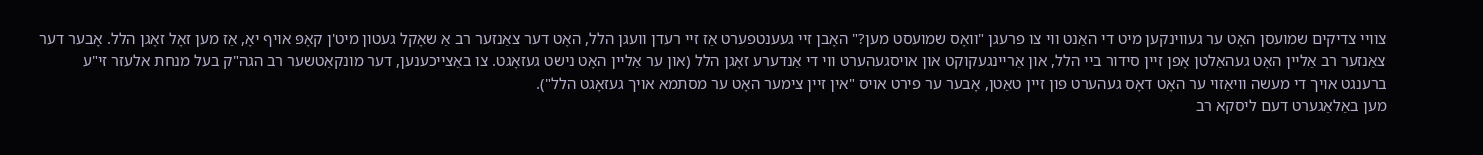צוויי צדיקים שמועסן האָט ער געווינקען מיט די האַנט ווי צו פרעגן "וואָס שמועסט מען?" האָבן זיי געענטפערט אַז זיי רעדן וועגן הלל, האָט דער צאַנזער רב אַ שאָקל געטון מיט'ן קאָפּ אויף יאָ, אַז מען זאָל זאָגן הלל. אָבער דער צאַנזער רב אַליין האָט געהאַלטן אָפן זיין סידור ביי הלל, און אַריינגעקוקט און אויסגעהערט ווי די אַנדערע זאָגן הלל (און ער אַליין האָט נישט געזאָגט. צו באַצייכענען, דער מונקאַטשער רב הגה"ק בעל מנחת אלעזר זי"ע ברענגט אויך די מעשה וויאַזוי ער האָט דאָס געהערט פון זיין טאַטן, אָבער ער פירט אויס "אין זיין צימער האָט ער מסתמא אויך געזאָגט הלל").
מען באַלאַגערט דעם ליסקא רב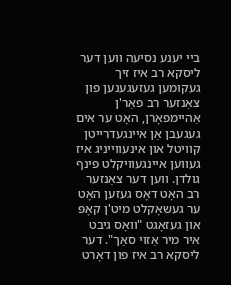ביי יענע נסיעה ווען דער ליסקא רב איז זיך געקומען געזעגענען פון צאַנזער רב פאַר'ן אַהיימפאָרן, האָט ער אים געגעבן אַן איינגעדרייטן קוויטל און אינעווייניג איז געווען איינגעוויקלט פינף גולדן. ווען דער צאַנזער רב האָט דאָס געזען האָט ער געשאָקלט מיט'ן קאָפּ און געזאָגט "וואָס גיבט איר מיר אַזוי סאַך". דער ליסקא רב איז פון דאָרט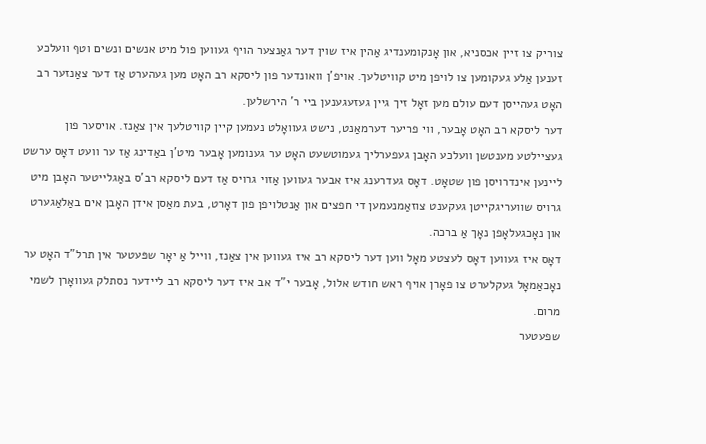צוריק צו זיין אכסניא, און אָנקומענדיג אַהין איז שוין דער גאַנצער הויף געווען פול מיט אנשים ונשים וטף וועלכע זענען אַלע געקומען צו לויפן מיט קוויטלעך. אויפ'ן וואונדער פון ליסקא רב האָט מען געהערט אַז דער צאַנזער רב האָט געהייסן דעם עולם מען זאָל זיך גיין געזעגענען ביי ר' הירשלען.
דער ליסקא רב האָט אָבער, ווי פריער דערמאַנט, נישט געוואָלט נעמען קיין קוויטלעך אין צאַנז. אויסער פון געציילטע מענטשן וועלכע האָבן געפערליך געמוטשעט האָט ער גענומען אָבער מיט'ן באַדינג אַז ער וועט דאָס ערשט ליינען אינדרויסן פון שטאָט. דאָס געדרענג איז אבער געווען אַזוי גרויס אַז דעם ליסקא רב'ס באַגלייטער האָבן מיט גרויס שוועריגקייטן געקענט צוזאַמנעמען די חפצים און אַנטלויפן פון דאָרט, בעת מאַסן אידן האָבן אים באַלאַגערט און נאָכגעלאָפן נאָך אַ ברכה.
דאָס איז געווען דאָס לעצטע מאָל ווען דער ליסקא רב איז געווען אין צאַנז, ווייל אַ יאָר שפּעטער אין תרל"ד האָט ער נאָכאַמאָל געקלערט צו פאָרן אויף ראש חודש אלול, אָבער י"ד אב איז דער ליסקא רב ליידער נסתלק געוואָרן לשמי מרום.
שפעטער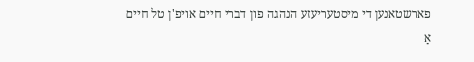פארשטאנען די מיסטעריעזע הנהגה פון דברי חיים אויפ'ן טל חיים
אַ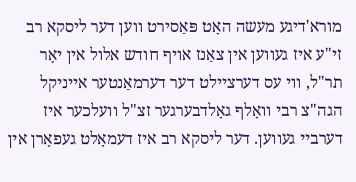מורא'דיגע מעשה האָט פּאַסירט ווען דער ליסקא רב זי"ע איז געווען אין צאַנז אויף חודש אלול אין יאָר תר"ל, ווי עס דערציילט דער דערמאַנטער אייניקל הגה"צ רבי וואָלף גאָלדבערגער זצ"ל וועלכער איז דערביי געווען. דער ליסקא רב איז דעמאָלט געפאָרן אין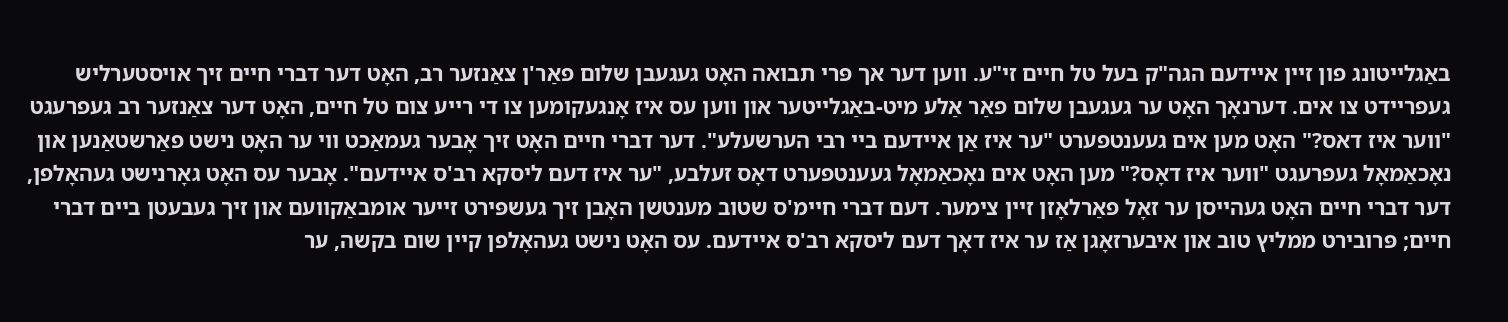באַגלייטונג פון זיין איידעם הגה"ק בעל טל חיים זי"ע. ווען דער אך פּרי תבואה האָט געגעבן שלום פאַר'ן צאַנזער רב, האָט דער דברי חיים זיך אויסטערליש געפריידט צו אים. דערנאָך האָט ער געגעבן שלום פאַר אַלע מיט-באַגלייטער און ווען עס איז אָנגעקומען צו די רייע צום טל חיים, האָט דער צאַנזער רב געפרעגט "ווער איז דאס?" האָט מען אים געענטפערט "ער איז אַן איידעם ביי רבי הערשעלע". דער דברי חיים האָט זיך אָבער געמאַכט ווי ער האָט נישט פאַרשטאַנען און נאָכאַמאָל געפרעגט "ווער איז דאָס?" מען האָט אים נאָכאַמאָל געענטפערט דאָס זעלבע, "ער איז דעם ליסקא רב'ס איידעם". אָבער עס האָט גאָרנישט געהאָלפן, דער דברי חיים האָט געהייסן ער זאָל פאַרלאָזן זיין צימער. דעם דברי חיימ'ס שטוב מענטשן האָבן זיך געשפּירט זייער אומבאַקוועם און זיך געבעטן ביים דברי חיים; פּרובירט ממליץ טוב און איבערזאָגן אַז ער איז דאָך דעם ליסקא רב'ס איידעם. עס האָט נישט געהאָלפן קיין שום בקשה, ער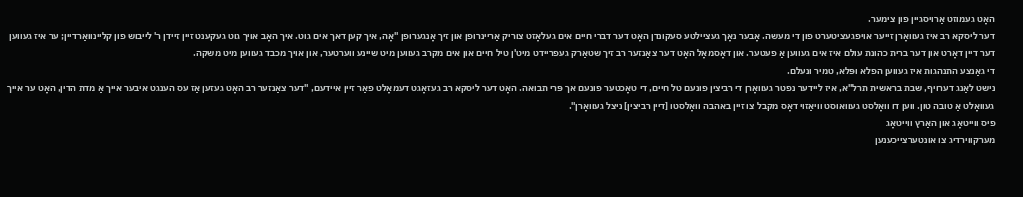האָט געמוזט אַרויסגיין פון צימער.
דער ליסקא רב איז געוואָרן זייער אויפגעציטערט פון די מעשה. אָבער נאָך געציילטע סעקונדן האָט דער דברי חיים אים געלאָזט צוריק אַריינרופן און זיך אָנגערופן "אָה, איך קען דאך אים גוט. איך האָב אויך גוט געקענט זיין זיידן ר' לייבוש פון קליינוואַרדיין; ער איז געווען דער דיין דאָרט און דער ברית כהונת עולם איז אים געווען אַ פעטער. און דאָסמאָל האָט דער צאַנזער רב זיך שטאַרק געפריידט מיט'ן טיל חיים און אים מקרב געווען מיט שיינע ווערטער, און אויך מכבד געווען מיט משקה.
די גאַנצע התנהגות איז געווען הפלא ופּלא, טמיר ונעלם.
נישט לאַנג דערויף, שבת בראשית תרל"א, איז ליידער נפטר געוואָרן די רביצין פונעם טל חיים, די טאָכטער פונעם אך פּרי תבואה. האָט דער ליסקא רב געזאָגט דעמאָלט פאַר זיין איידעם, "דער צאַנזער רב האָט געזען אַז עס הענגט איבער אייך אַ מדת הדין, האָט ער אייך געוואָלט אַ טובה טון. ווען דו וואָלסט געוואוסט וויאַזוי דאָס מקבל צו זיין באהבה וואָלסטו [דיין רביצין] ניצל געוואָרן".
פיס ווייטאָג און האַרץ ווייטאָג
מערקווירדיג צו אונטערצייכענען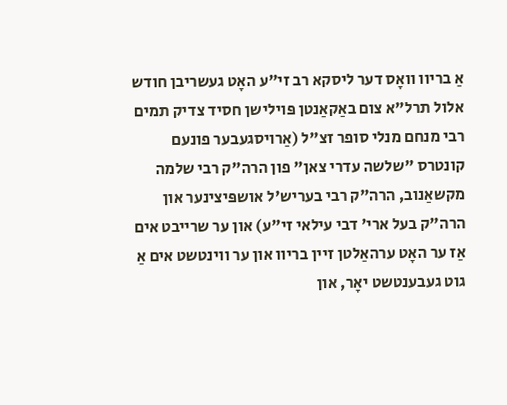אַ בריוו וואָס דער ליסקא רב זי"ע האָט געשריבן חודש אלול תרל"א צום באַקאַנטן פּוילישן חסיד צדיק תמים רבי מנחם מנלי סופר זצ"ל (אַרויסגעבער פונעם קונטרס "שלשה עדרי צאן" פון הרה"ק רבי שלמה מקשאַנוב, הרה"ק רבי בעריש'ל אושפּיצינער און הרה"ק בעל ארי' דבי עילאי זי"ע) און ער שרייבט אים אַז ער האָט ערהאַלטן זיין בריוו און ער ווינטשט אים אַ גוט געבענטשט יאָר, און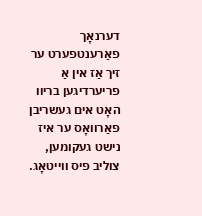דערנאָך פאַרענטפערט ער זיך אַז אין אַ פריערדיגען בריוו האָט אים געשריבן פאַרוואָס ער איז נישט געקומען, צוליב פיס ווייטאָג.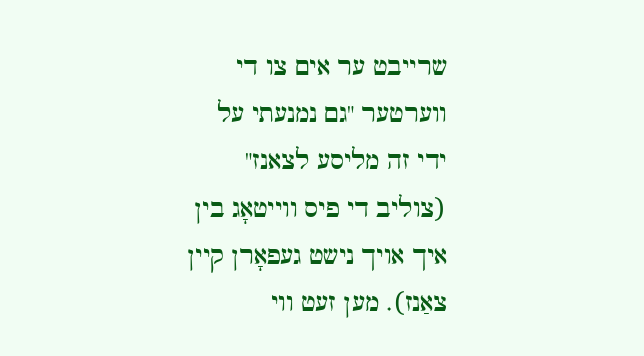שרייבט ער אים צו די ווערטער "גם נמנעתי על ידי זה מליסע לצאנז" (צוליב די פיס ווייטאָג בין איך אויך נישט געפאָרן קיין צאַנז). מען זעט ווי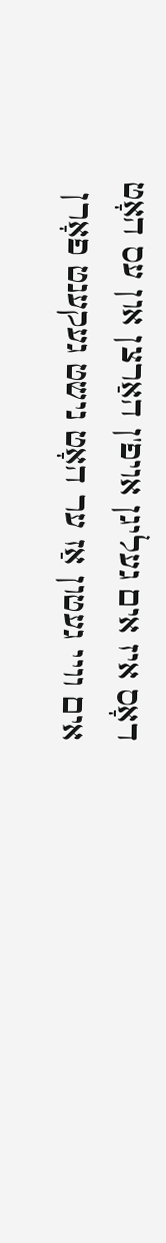דאָס איז אים געליגן אויפ'ן האַרצן און עס האָט אים וויי געטון אַז ער האָט נישט געקענט פאָרן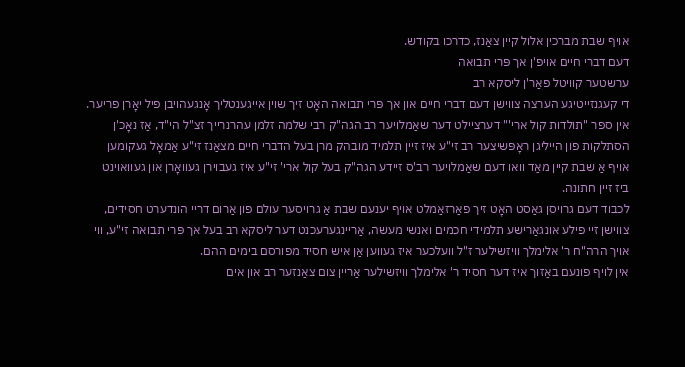אויף שבת מברכין אלול קיין צאַנז, כדרכו בקודש.
דעם דברי חיים אויפ'ן אך פּרי תבואה
ערשטער קוויטל פאַר'ן ליסקא רב
די קעגנזייטיגע הערצה צווישן דעם דברי חיים און אך פּרי תבואה האָט זיך שוין אייגענטליך אָנגעהויבן פיל יאָרן פריער.
אין ספר "תולדות קול ארי'" דערציילט דער שאַמלויער רב הגה"ק רבי שלמה זלמן עהרנרייך זצ"ל הי"ד, אַז נאָכ'ן הסתלקות פון הייליגן ראָפּשיצער רב זי"ע איז זיין תלמיד מובהק מרן בעל הדברי חיים מצאַנז זי"ע אַמאָל געקומען אויף אַ שבת קיין מאַד וואו דעם שאַמלויער רב'ס זיידע הגה"ק בעל קול ארי' זי"ע איז געבוירן געוואָרן און געוואוינט ביז זיין חתונה.
לכבוד דעם גרויסן גאַסט האָט זיך פאַרזאַמלט אויף יענעם שבת אַ גרויסער עולם פון אַרום דריי הונדערט חסידים, צווישן זיי פילע אונגאַרישע תלמידי חכמים ואנשי מעשה, אַריינגערעכנט דער ליסקא רב בעל אך פּרי תבואה זי"ע, ווי אויך הרה"ח ר' אלימלך וויזשילער ז"ל וועלכער איז געווען אַן איש חסיד מפורסם בימים ההם.
אין לויף פונעם באַזוך איז דער חסיד ר' אלימלך וויזשילער אַריין צום צאַנזער רב און אים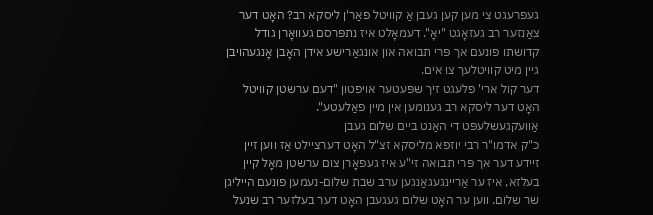געפרעגט צי מען קען געבן אַ קוויטל פאַר'ן ליסקא רב? האָט דער צאַנזער רב געזאָגט "יאָ". דעמאָלט איז נתפּרסם געוואָרן גודל קדושתו פונעם אך פּרי תבואה און אונגאַרישע אידן האָבן אָנגעהויבן גיין מיט קוויטלעך צו אים.
דער קול ארי' פלעגט זיך שפּעטער אויפטון "דעם ערשטן קוויטל האָט דער ליסקא רב גענומען אין מיין פאַלעטע".
אַוועקגעשלעפּט די האַנט ביים שלום געבן
כ"ק אדמו"ר רבי יוזפא מליסקא זצ"ל האָט דערציילט אַז ווען זיין זיידע דער אך פּרי תבואה זי"ע איז געפאָרן צום ערשטן מאָל קיין בעלזא, איז ער אַריינגעגאַנגען ערב שבת שלום-נעמען פונעם הייליגן שר שלום. ווען ער האָט שלום געגעבן האָט דער בעלזער רב שנעל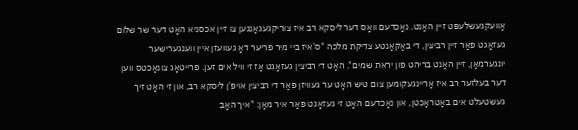אַוועקגעשלעפּט זיין האַנט. נאָכדעם וואָס דער ליסקא רב איז צוריקגעגאַנגען צו זיין אכסניא האָט דער שר שלום געזאָגט פאַר זיין רביצין, די באַקאַנטע צדיקת מלכה "ס'איז ביי מיר פריער דאָ געוועזן איין ווענגערישער יונגערמאַן, זיין האַנט בריהט פון יראת שמים". האָט די רביצין געזאָגט אַז זי וויל אים זען. פרייטאָג צונאַכטס ווען דער בעלזער רב איז אַריינגעקומען צום טיש האָט ער געוויזן פאַר די רביצין אויפ'ן ליסקא רב, און זי האָט זיך געשטעלט אים באַטראַכטן, און נאָכדעם האָט זי געזאָגט פאַר איר מאַן: "איך האָב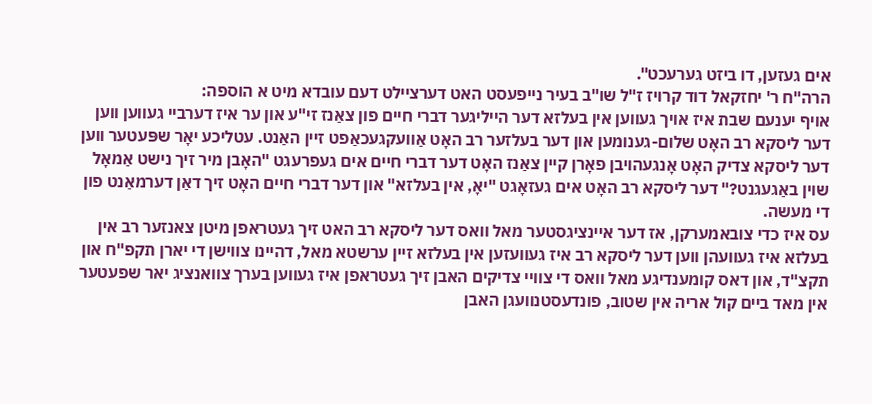אים געזען, דו ביזט גערעכט".
הרה"ח ר' יחזקאל דוד קרויז ז"ל שו"ב בעיר נייפעסט האט דערציילט דעם עובדא מיט א הוספה:
אויף יענעם שבת איז אויך געווען אין בעלזא דער הייליגער דברי חיים פון צאַנז זי"ע און ער איז דערביי געווען ווען דער ליסקא רב האָט שלום-גענומען און דער בעלזער רב האָט אַוועקגעכאַפט זיין האַנט. עטליכע יאָר שפּעטער ווען דער ליסקא צדיק האָט אָנגעהויבן פאָרן קיין צאַנז האָט דער דברי חיים אים געפרעגט "האָבן מיר זיך נישט אַמאָל שוין באַגעגנט?" דער ליסקא רב האָט אים געזאָגט "יאָ, אין בעלזא" און דער דברי חיים האָט זיך דאַן דערמאַנט פון די מעשה.
עס איז כדי צובאמערקן, אז דער איינציגסטער מאל וואס דער ליסקא רב האט זיך געטראפן מיטן צאנזער רב אין בעלזא איז געוועהן ווען דער ליסקא רב איז געוועזען אין בעלזא זיין ערשטא מאל, דהיינו צווישן די יארן תקפ"ח און תקצ"ד, און דאס קומענדיגע מאל וואס די צוויי צדיקים האבן זיך געטראפן איז געווען בערך צוואנציג יאר שפעטער אין מאד ביים קול אריה אין שטוב, פונדעסטנוועגן האבן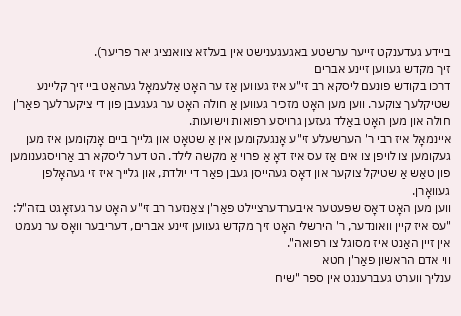ביידע געדענקט זייער ערשטע באגעגענישט אין בעלזא צוואנציג יאר פריער).
זיך מקדש געווען זיינע אברים
דרכו בקודש פונעם ליסקא רב זי"ע איז געווען אַז ער האָט אַלעמאָל געהאַט ביי זיך קליינע שטיקלעך צוקער. ווען מען האָט מזכיר געווען אַ חולה האָט ער געגעבן פון די ציקערלעך פאַר'ן חולה און מען האָט באַלד געזען גרויסע רפואות וישועות.
איינמאָל איז רבי ר' הערשעלע זי"ע אָנגעקומען אין אַ שטאָט און גלייך ביים אָנקומען איז מען געקומען צו לויפן צו אים אַז עס איז דאָ אַ פרוי אַ מקשה לילד. הט דער ליסקא רב אַרויסגענומען פון טאַש אַ שטיקל צוקער און דאָס געהייסן געבן פאַר די יולדת, און גלייך איז זי געהאָלפן געוואָרן.
ווען מען האָט דאָס שפּעטער איבערדערציילט פאַר'ן צאַנזער רב זי"ע האָט ער געזאָגט בזה"ל: "עס איז קיין וואונדער, ר' הירשלי האָט זיך מקדש געווען זיינע אברים, דעריבער וואָס ער נעמט אין זיין האַנט איז מסוגל צו רפואה".
ווי אדם הראשון פאַר'ן חטא
ענליך ווערט געברענגט אין ספר "שיח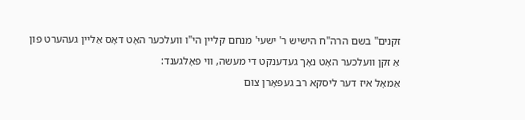זקנים" בשם הרה"ח הישיש ר' ישעי' מנחם קליין הי"ו וועלכער האָט דאָס אַליין געהערט פון אַ זקן וועלכער האָט נאָך געדענקט די מעשה, ווי פאָלגענד:
אַמאָל איז דער ליסקא רב געפאָרן צום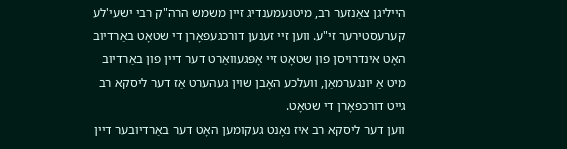הייליגן צאַנזער רב, מיטנעמענדיג זיין משמש הרה"ק רבי ישעי'לע קערעסטירער זי"ע. ווען זיי זענען דורכגעפאָרן די שטאָט באַרדיוב האָט אינדרויסן פון שטאָט זיי אָפּגעוואַרט דער דיין פון באַרדיוב מיט אַ יונגערמאַן, וועלכע האָבן שוין געהערט אַז דער ליסקא רב גייט דורכפאָרן די שטאָט.
ווען דער ליסקא רב איז נאָנט געקומען האָט דער באַרדיובער דיין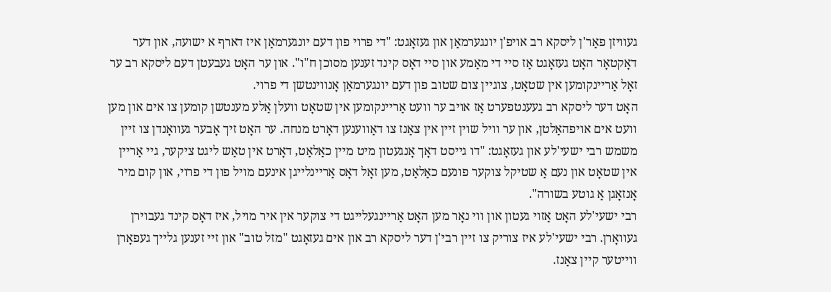געוויזן פאַר'ן ליסקא רב אויפ'ן יונגערמאַן און געזאָגט: "די פרוי פון דעם יונגערמאַן איז דארף א ישועה, און דער דאָקטאָר האָט געזאָגט אַז סיי די מאַמע און סיי דאָס קינד זענען מסוכן ח"ו". און ער האָט געבעטן דעם ליסקא רב ער זאָל אַריינקומען אין שטאָט, צוגיין צום שטוב פון דעם יונגערמאַן אָנווינטשן די פרוי.
האָט דער ליסקא רב געענטפערט אַז אויב ער וועט אַריינקומען אין שטאָט וועלן אַלע מענטשן קומען צו אים און מען וועט אים אויפהאַלטן, און ער וויל שוין זיין אין צאַנז צו דאַווענען דאָרט מנחה. ער האָט זיך אָבער געוואָנדן צו זיין משמש רבי ישעי'לע און געזאָגט: "דו גייסט דאָך אָנגעטון מיט מיין כאַלאַט, דאָרט אין טאַש ליגט ציקער, גיי אַריין אין שטאָט און נעם אַ שטיקל צוקער פונעם כאַלאַט, מען זאָל דאָס אַריינלייגן אינעם מויל פון די פרוי, און קום מיר אָנזאָגן אַ גוטע בשורה".
רבי ישעי'לע האָט אַזוי געטון און ווי נאָר מען האָט אַריינגעלייגט די צוקער אין איר מויל, איז דאָס קינד געבוירן געוואָרן. רבי ישעי'לע איז צוריק צו זיין רבי'ן דער ליסקא רב און אים געזאָגט "מזל טוב" און זיי זענען גלייך געפאָרן ווייטער קיין צאַנז.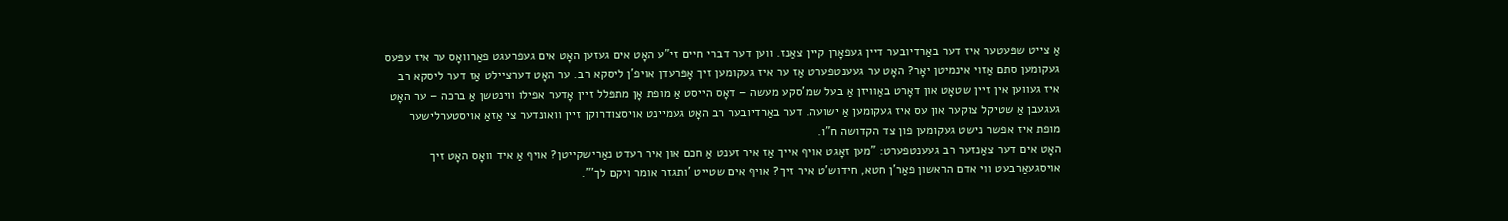אַ צייט שפּעטער איז דער באַרדיובער דיין געפאָרן קיין צאַנז. ווען דער דברי חיים זי"ע האָט אים געזען האָט אים געפרעגט פאַרוואָס ער איז עפּעס געקומען סתם אַזוי אינמיטן יאָר? האָט ער געענטפערט אַז ער איז געקומען זיך אָפּרעדן אויפ'ן ליסקא רב. ער האָט דערציילט אַז דער ליסקא רב איז געווען אין זיין שטאָט און דאָרט באַוויזן אַ בעל שמ'סקע מעשה – דאָס הייסט אַ מופת אָן מתפּלל זיין אָדער אפילו ווינטשן אַ ברכה – ער האָט געגעבן אַ שטיקל צוקער און עס איז געקומען אַ ישועה. דער באַרדיובער רב האָט געמיינט אויסצודרוקן זיין וואונדער צי אַזאַ אויסטערלישער מופת איז אפשר נישט געקומען פון צד הקדושה ח"ו.
האָט אים דער צאַנזער רב געענטפערט: "מען זאָגט אויף אייך אַז איר זענט אַ חכם און איר רעדט נאַרישקייטן? אויף אַ איד וואָס האָט זיך אויסגעאַרבעט ווי אדם הראשון פאַר'ן חטא, חידוש'ט איר זיך? אויף אים שטייט 'ותגזר אומר ויקם לך'".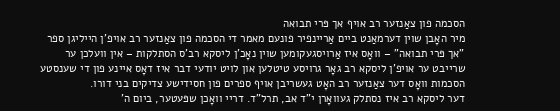הסכמה פון צאַנזער רב אויף אך פּרי תבואה
מיר האָבן שוין דערמאַנט ביים אַריינפיר פונעם מאמר די הסכמה פון צאַנזער רב אויפ'ן הייליגן ספר "אך פּרי תבואה" – וואָס איז אַרויסגעקומען שוין נאָכ'ן ליסקא רב'ס הסתלקות – אין וועלכן ער שרייבט ער אויפ'ן ליסקא רב גאָר גרויסע טיטלען און לויט יודעי דבר איז דאָס איינע פון די שענסטע הסכמות וואָס דער צאַנזער רב האָט געשריבן אויף ספרים פון חסידישע צדיקים בני דורו.
דער ליסקא רב איז נסתלק געוואָרן י"ד אב, תרל"ד. דריי וואָכן שפּעטער, ביום ה'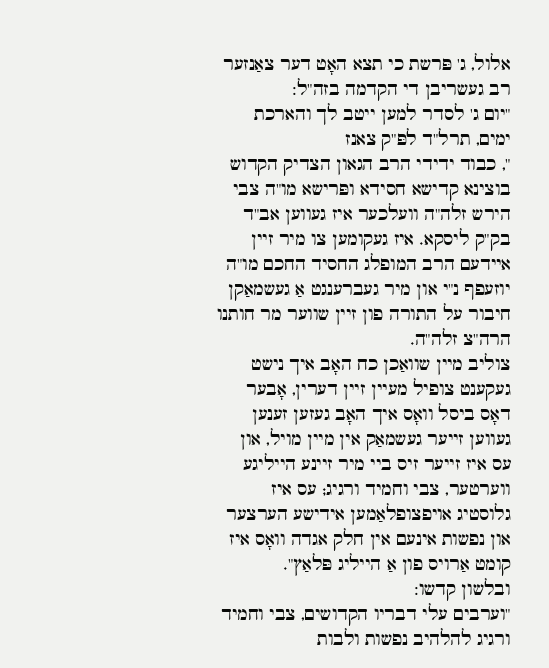אלול, ג' פּרשת כי תצא האָט דער צאַנזער רב געשריבן די הקדמה בזה"ל:
"יום ג' לסדר למען ייטב לך והארכת ימים, תרל"ד לפּ"ק צאנז
", כבוד ידידי הרב הגאון הצדיק הקדוש בוצינא קדישא חסידא ופּרישא מו"ה צבי הירש זלה"ה וועלכער איז געווען אב"ד בק"ק ליסקא. איז געקומען צו מיר זיין איידעם הרב המופלג החסיד החכם מו"ה יוזעפף נ"י און מיר געברענגט אַ געשמאַקן חיבור על התורה פון זיין שווער מר חותנו הרה"צ זלה"ה.
צוליב מיין שוואַכן כח האָב איך נישט געקענט צופיל מעיין זיין דערין, אָבער דאָס ביסל וואָס איך האָב געזען זענען געווען זייער געשמאַק אין מיין מויל, און עס איז זייער זיס ביי מיר זיינע הייליגע ווערטער, צבי וחמיד ורגיג; עס איז גלוסטיג אויפצופלאַמען אידישע הערצער און נפשות אינעם אין חלק אגדה וואָס איז קומט אַרויס פון אַ הייליג פּלאַץ".
ובלשון קדשו:
"וערבים עלי דבריו הקדושים, צבי וחמיד ורגיג להלהיב נפשות ולבות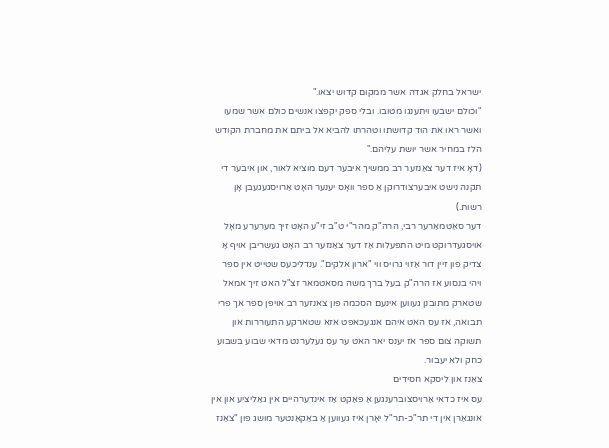ישראל בחלק אגדה אשר ממקום קדוש יצאו."
"וכולם ישבעו ויתענגו מטובו. ובלי ספק יקפצו אנשים כולם אשר שמעו ואשר ראו את הוד קדושתו וטהרתו להביא אל ביתם את מחברת הקודש הלז במחיר אשר יושת עליהם."
(דאָ איז דער צאַנזער רב ממשיך איבער דעם מוציא לאור, און איבער די תקנה נישט איבערצודרוקן אַ ספר וואָס יענער האָט אַרויסגעגעבן אָן רשות.)
דער סאַטמאַרער רבי, הרה"ק מהר"י ט"ב זי"ע האָט זיך מערערע מאָל אויסגעדרוקט מיט התפּעלות אַז דער צאַנזער רב האָט געשריבן אויף אַ צדיק פון זיין דור אַזוי גרויס ווי "ארון אלקים". ענדליכעס שטייט אין ספר ויהי בנסוע אז הרה"ק בעל ברך משה מסאטמאר זצ"ל האט זיך אמאל שטארק מתובנן געווען אינעם הסכמה פון צאנזער רב אויפן ספר אך פרי תבואה, אז עס האט איהם אנגעכאפט אזא שטארקע התעוררות און תשוקה צום ספר אז יענס יאר האט ער עס געלערנט מדאי שבוע בשבוע כחק ולא יעבור.
צאַנז און ליסקא חסידים
עס איז כדאי אַרויסצוברענגען אַ פאַקט אַז אינדערהיים אין גאַליציע און אין אונגאַרן אין די תר"כ-תר"ל יאָרן איז געווען אַ באַקאַנטער מושג פון "צאַנז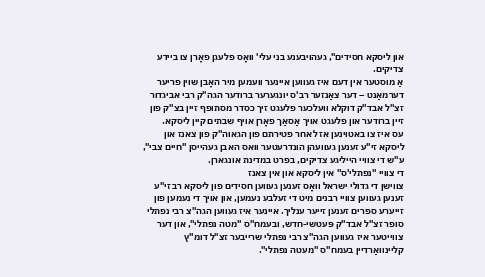און ליסקא חסידים", געהויבענע בני עלי' וואָס פלעגן פאָרן צו ביידע צדיקים.
אַ מוסטער אין דעם איז געווען איינער וועמען מיר האָבן שוין פריער דערמאַנט – דער צאַנזער רב'ס יונגערער ברודער הגה"ק רבי אביגדור זצ"ל אבד"ק דוקלא וועלכער פלעגט זיך כסדר מסתופף זיין בצ"ק פון זיין ברודער און פלעגט אויך אַסאַך פאָרן אויף שבתים קיין ליסקא.
עס איז צו באטוינען אז לאחר פטירתם פון הגאוה"ק פון צאנז און ליסקא זי"ע זענען געוועהן הונדרעטער וואס האבן געהייסן "חיים צבי", ע"ש די צוויי הייליגע צדיקים, בפרט במדינת אונגארן.
די צוויי "נפתלי'ס" אין ליסקא און אין צאנז
צווישן די גדולי ישראל וואָס זענען געווען חסידים פון ליסקא רב זי"ע זענען געווען צוויי רבנים מיט די זעלבע נעמען, און אויך די נעמען פון זייערע ספרים זענען זייער ענליך. איינער איז געווען הגה"צ רבי נפתלי סופר זצ"ל אבד"ק פּעטשי-חדש, ובעמח"ס "מטה נפתלי", און דער צווייטער איז געווען הגה"צ רבי נפתלי שרייבער זצ"ל דומ"ץ קליינוואַרדיין בעמח"ס "מעטה נפתלי".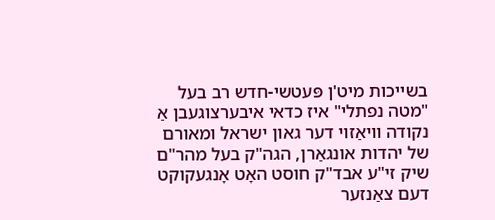בשייכות מיט'ן פּעטשי-חדש רב בעל "מטה נפתלי" איז כדאי איבערצוגעבן אַ נקודה וויאַזוי דער גאון ישראל ומאורם של יהדות אונגאַרן, הגה"ק בעל מהר"ם שיק זי"ע אבד"ק חוסט האָט אָנגעקוקט דעם צאַנזער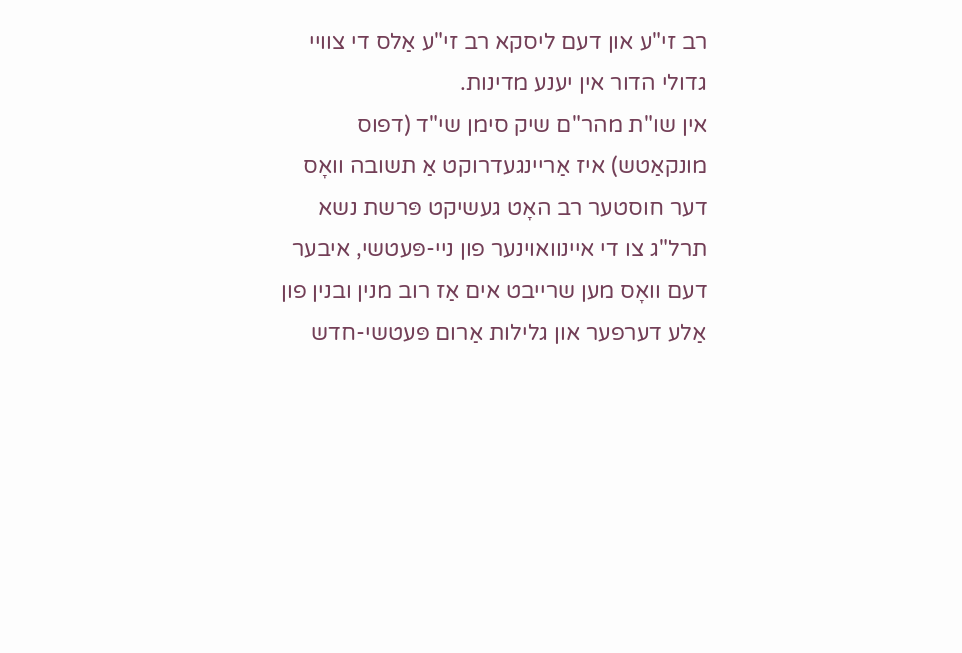רב זי"ע און דעם ליסקא רב זי"ע אַלס די צוויי גדולי הדור אין יענע מדינות.
אין שו"ת מהר"ם שיק סימן שי"ד (דפוס מונקאַטש) איז אַריינגעדרוקט אַ תשובה וואָס דער חוסטער רב האָט געשיקט פּרשת נשא תרל"ג צו די איינוואוינער פון ניי-פּעטשי, איבער דעם וואָס מען שרייבט אים אַז רוב מנין ובנין פון אַלע דערפער און גלילות אַרום פּעטשי-חדש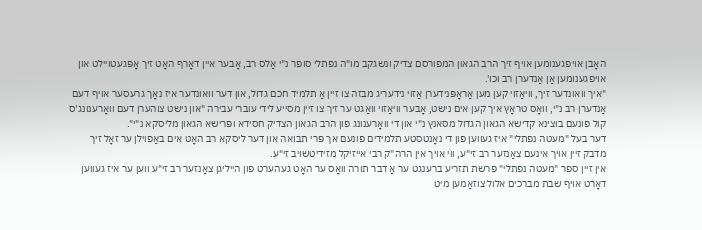האָבן אויפגענומען אויף זיך הרב הגאון המפורסם צדיק ונשגקב מו"ה נפתלי סופר נ"י אַלס רב, אָבער איין דאָרף האָט זיך אָפּגעטויילט און אויפגענומען אַן אַנדערן רב וכו'.
"איך וואונדער זיך, וויאַזוי קען מען אַראָפּנידערן אַזוי נידעריג מבזה צו זיין אַ תלמיד חכם גדול, און דער וואונדער איז נאָך גרעסער אויף דעם אַנדערן רב נ"י, וואָס טראָץ איך קען אים נישט, אָבער וויאַזוי וואַגט ער זיך צו זיין מסייע לידי עוברי עבירה "און נישט צוהערן דעם וואָרענונג'ס קול פונעם בוצינא קדישא הגאון הגדול מסאנץ נ"י און די וואָרענונג פון הרב הגאון הצדיק חסידא ופּרישא הגאון מליסקא נ"י".
דער בעל "מעטה נפתלי" איז געווען פון די נאָנטסטע תלמידים פונעם אך פּרי תבואה און דער ליסקא רב האָט אים באַפוילן ער זאָל זיך מדבק זיין אויך אינעם צאַנזער רב זי"ע, ווי אויך אין הרה"ק רבי אייזיקל מזידיטשויב זי"ע.
אין זיין ספר "מעטה נפתלי" פּרשת תזריע ברענגט ער אַ דבר תורה וואָס ער האָט געהערט פון הייליגן צאַנזער רב זי"ע ווען ער איז געווען דאָרט אויף שבת מברכים אלול צוזאַמען מיט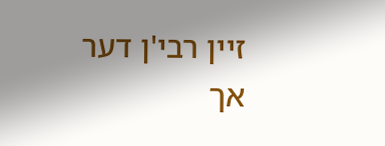זיין רבי'ן דער אך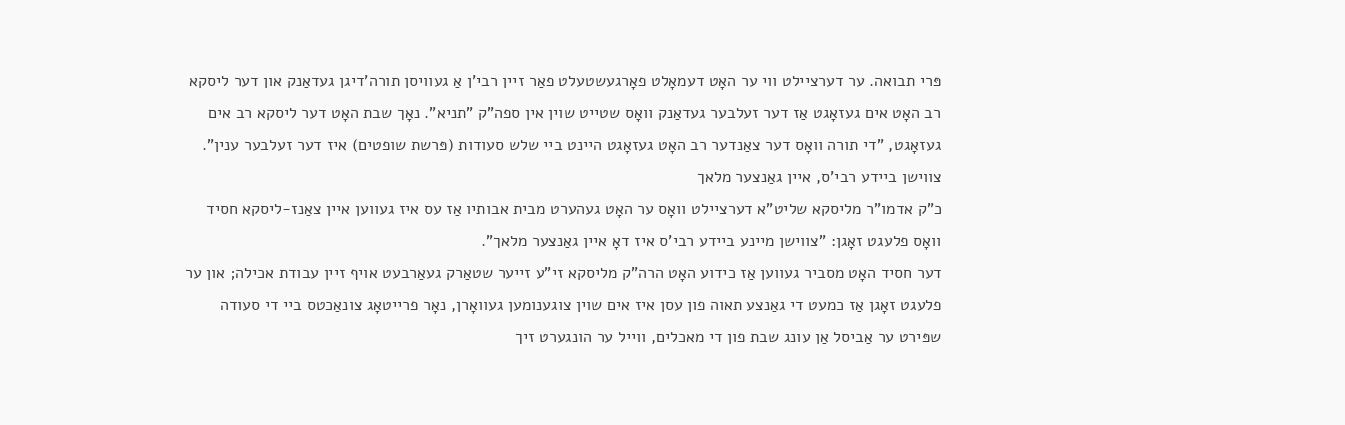פּרי תבואה. ער דערציילט ווי ער האָט דעמאָלט פאָרגעשטעלט פאַר זיין רבי'ן אַ געוויסן תורה'דיגן געדאַנק און דער ליסקא רב האָט אים געזאָגט אַז דער זעלבער געדאַנק וואָס שטייט שוין אין ספה"ק "תניא". נאָך שבת האָט דער ליסקא רב אים געזאָגט, "די תורה וואָס דער צאַנדער רב האָט געזאָגט היינט ביי שלש סעודות (פּרשת שופטים) איז דער זעלבער ענין".
צווישן ביידע רבי'ס, איין גאַנצער מלאך
כ"ק אדמו"ר מליסקא שליט"א דערציילט וואָס ער האָט געהערט מבית אבותיו אַז עס איז געווען איין צאַנז-ליסקא חסיד וואָס פלעגט זאָגן: "צווישן מיינע ביידע רבי'ס איז דאָ איין גאַנצער מלאך".
דער חסיד האָט מסביר געווען אַז כידוע האָט הרה"ק מליסקא זי"ע זייער שטאַרק געאַרבעט אויף זיין עבודת אכילה; און ער פלעגט זאָגן אַז כמעט די גאַנצע תאוה פון עסן איז אים שוין צוגענומען געוואָרן, נאָר פרייטאָג צונאַכטס ביי די סעודה שפּירט ער אַביסל אַן עונג שבת פון די מאכלים, ווייל ער הונגערט זיך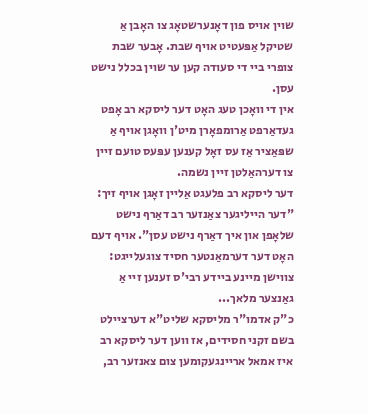שוין אויס פון דאָנערשטאָג צו האָבן אַ שטיקל אַפּעטיט אויף שבת. אָבער שבת צופרי ביי די סעודה קען ער שוין בכלל נישט עסן.
אין די וואָכן טעג האָט דער ליסקא רב אָפט געדאַרפט אַרומפאָרן מיט'ן וואָגן אויף אַ שפּאַציר אַז עס זאָל קענען עפּעס טועם זיין צו דערהאַלטן זיין נשמה.
דער ליסקא רב פלעגט אַליין זאָגן אויף זיך: "דער הייליגער צאַנזער רב דאַרף נישט שלאָפן און איך דאַרף נישט עסן". אויף דעם האָט דער דערמאַנטער חסיד צוגעלייגט: צווישן מיינע ביידע רבי'ס זענען זיי אַ גאַנצער מלאך...
כ"ק אדמו"ר מליסקא שליט"א דערציילט בשם זקני חסידים, אז ווען דער ליסקא רב איז אמאל אריינגעקומען צום צאנזער רב,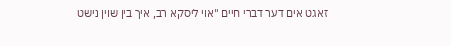זאגט אים דער דברי חיים "אוי ליסקא רב, איך בין שוין נישט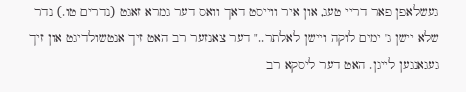געשלאפן פאר דריי טעג, און איר ווייסט דאך וואס דער גמרא זאגט (נדרים טו.) נדר שלא יישן ג' ימים לוקה ויישן לאלתר.." דער צאנזער רב האט זיך אנטשולדיגט און זיך געגאנגען לייגן. האט דער ליסקא רב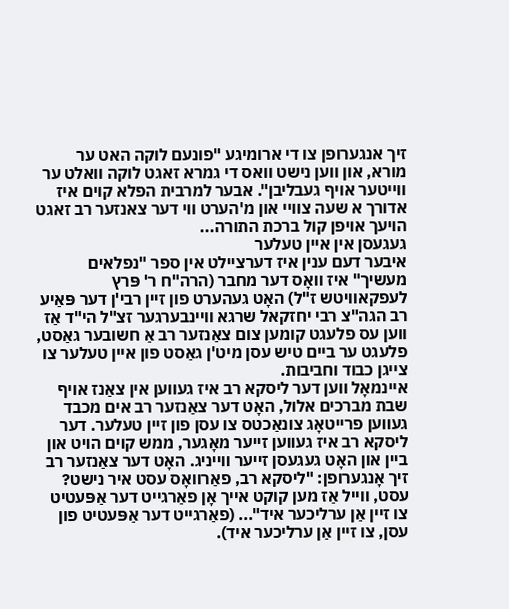זיך אנגערופן צו די ארומיגע "פונעם לוקה האט ער מורא, און ווען נישט וואס די גמרא זאגט לוקה וואלט ער ווייטער אויף געבליבן". אבער למרבית הפלא קוים איז אדורך א שעה צוויי און מ'הערט ווי דער צאנזער רב זאגט הויעך אויפן קול ברכת התורה...
געגעסן אין איין טעלער
איבער דעם ענין איז דערציילט אין ספר "נפלאים מעשיך" איז וואָס דער מחבר (הרה"ח ר' פּרץ לעפקאוויטש ז"ל) האָט געהערט פון זיין רבי'ן דער פּאַיע רב הגה"צ רבי יחזקאל שרגא וויינבערגער זצ"ל הי"ד אַז ווען עס פלעגט קומען צום צאַנזער רב אַ חשובער גאַסט, פלעגט ער ביים טיש עסן מיט'ן גאַסט פון איין טעלער צו צייגן כבוד וחביבות.
איינמאָל ווען דער ליסקא רב איז געווען אין צאַנז אויף שבת מברכים אלול, האָט דער צאַנזער רב אים מכבד געווען פרייטאָג צונאַכטס צו עסן פון זיין טעלער. דער ליסקא רב איז געווען זייער מאָגער, ממש קוים הויט און ביין און האָט געגעסן זייער ווייניג. האָט דער צאַנזער רב זיך אָנגערופן: "ליסקא רב, פאַרוואָס עסט איר נישט? עסט, ווייל אַז מען קוקט אייך אָן פאַרגייט דער אַפּעטיט צו זיין אַן ערליכער איד"... (פאַרגייט דער אַפּעטיט פון עסן, צו זיין אַן ערליכער איד).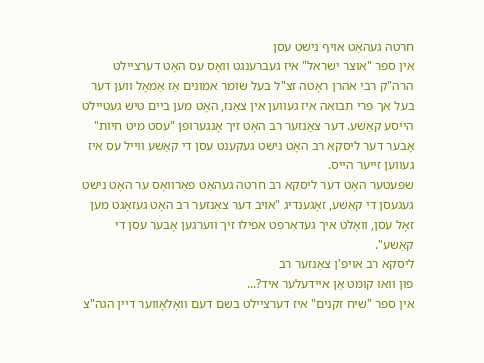חרטה געהאַט אויף נישט עסן
אין ספר "אוצר ישראל" איז געברענגט וואָס עס האָט דערציילט הרה"ק רבי אהרן ראָטה זצ"ל בעל שומר אמונים אַז אַמאָל ווען דער בעל אך פּרי תבואה איז געווען אין צאַנז, האָט מען ביים טיש געטיילט הייסע קאַשע. דער צאַנזער רב האָט זיך אָנגערופן "עסט מיט חיות" אָבער דער ליסקא רב האָט נישט געקענט עסן די קאַשע ווייל עס איז געווען זייער הייס.
שפּעטער האָט דער ליסקא רב חרטה געהאַט פאַרוואָס ער האָט נישט געגעסן די קאַשע, זאָגענדיג "אויב דער צאַנזער רב האָט געזאָגט מען זאָל עסן, וואָלט איך געדאַרפט אפילו זיך ווערגען אָבער עסן די קאַשע".
ליסקא רב אויפ'ן צאַנזער רב
פון וואו קומט אַן איידעלער איד?...
אין ספר "שיח זקנים" איז דערציילט בשם דעם וואָלאָווער דיין הגה"צ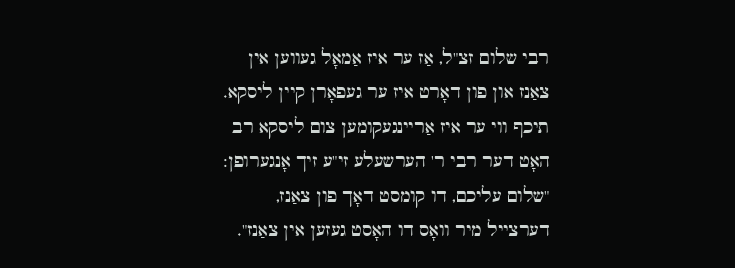רבי שלום זצ"ל, אַז ער איז אַמאָל געווען אין צאַנז און פון דאָרט איז ער געפאָרן קיין ליסקא. תיכף ווי ער איז אַריינגעקומען צום ליסקא רב האָט דער רבי ר' הערשעלע זי"ע זיך אָנגערופן: "שלום עליכם, דו קומסט דאָך פון צאַנז, דערצייל מיר וואָס דו האָסט געזען אין צאַנז".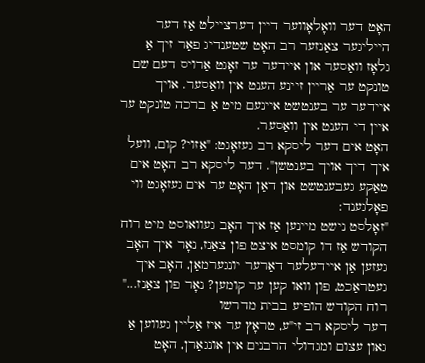האָט דער וואָלאָווער דיין דערציילט אַז דער הייליגער צאַנזער רב האָט שטענדיג פאַר זיך אַ גלאָז וואַסער און איידער ער זאָגט אַרויס דעם שם טונקט ער אַריין זיינע הענט אין וואַסער. אויך איידער ער בענטשט איינעם מיט אַ ברכה טונקט ער איין די הענט אין וואַסער.
האָט אים דער ליסקא רב געזאָגט: "אַזוי? קום, וועל איך דיך אויך בענטשן". דער ליסקא רב האָט אים טאַקע געבענטשט און דאַן האָט ער אים געזאָגט ווי פאָלגענד:
"זאָלסט נישט מיינען אַז איך האָב געוואוסט מיט רוח הקודש אַז דו קומסט איצט פון צאַנז, נאָר איך האָב געזען אַן איידעלער דאַרער יונגערמאַן, האָב איך געטראַכט, פון וואו קען ער קומען? נאָר פון צאַנז..."
רוח הקודש הופיע בבית מדרשו
דער ליסקא רב זי"ע, טראָץ ער איז אַליין געווען אַ גאון עצום ומגדולי הרבנים אין אונגאַרן, האָט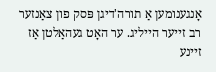אָנגענומען אַ תורה'דיגן פּסק פון צאַנזער רב זייער הייליג. ער האָט געהאַלטן אַז זיינע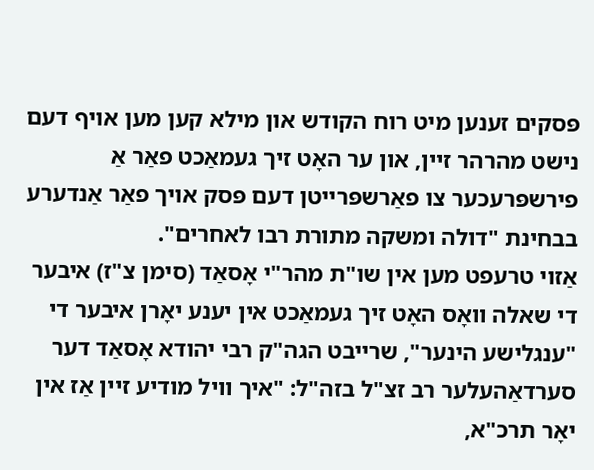פּסקים זענען מיט רוח הקודש און מילא קען מען אויף דעם נישט מהרהר זיין, און ער האָט זיך געמאַכט פאַר אַ פירשפּרעכער צו פאַרשפּרייטן דעם פּסק אויך פאַר אַנדערע בבחינת "דולה ומשקה מתורת רבו לאחרים".
אַזוי טרעפט מען אין שו"ת מהר"י אָסאַד (סימן צ"ז) איבער די שאלה וואָס האָט זיך געמאַכט אין יענע יאָרן איבער די "ענגלישע הינער", שרייבט הגה"ק רבי יהודא אָסאַד דער סערדאַהעלער רב זצ"ל בזה"ל: "איך וויל מודיע זיין אַז אין יאָר תרכ"א,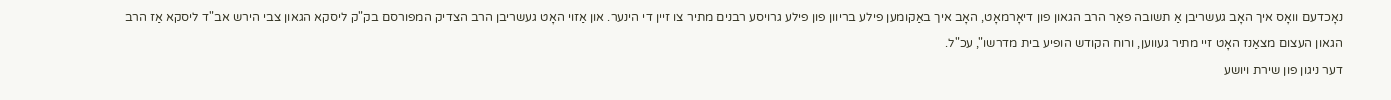נאָכדעם וואָס איך האָב געשריבן אַ תשובה פאַר הרב הגאון פון דיאָרמאָט, האָב איך באַקומען פילע בריוון פון פילע גרויסע רבנים מתיר צו זיין די הינער. און אַזוי האָט געשריבן הרב הצדיק המפורסם בק"ק ליסקא הגאון צבי הירש אב"ד ליסקא אַז הרב הגאון העצום מצאַנז האָט זיי מתיר געווען, ורוח הקודש הופיע בית מדרשו", עכ"ל.
דער ניגון פון שירת ויושע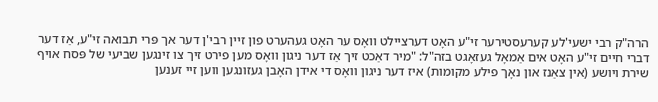הרה"ק רבי ישעי'לע קערעסטירער זי"ע האָט דערציילט וואָס ער האָט געהערט פון זיין רבי'ן דער אך פּרי תבואה זי"ע, אַז דער דברי חיים זי"ע האָט אים אַמאָל געזאָגט בזה"ל: "מיר דאַכט זיך אַז דער ניגון וואָס מען פירט זיך צו זינגען שביעי של פּסח אויף שירת ויושע (אין צאַנז און נאָך פילע מקומות) איז דער ניגון וואָס די אידן האָבן געזונגען ווען זיי זענען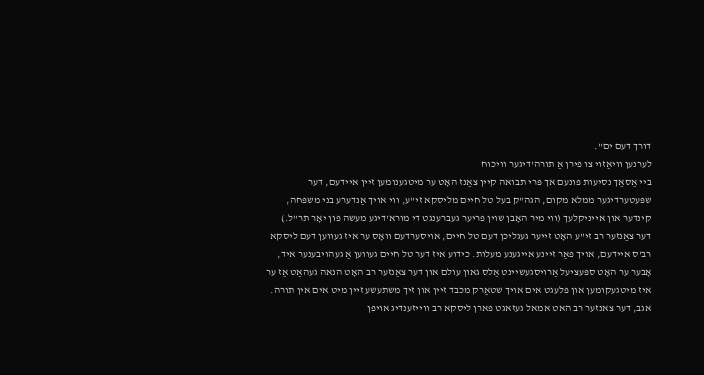דורך דעם ים".
לערנען וויאַזוי צו פירן אַ תורה'דיגער וויכוח
ביי אַסאַך נסיעות פונעם אך פּרי תבואה קיין צאַנז האָט ער מיטגענומען זיין איידעם, דער שפּעטערדיגער ממלא מקום, הגה"ק בעל טל חיים מליסקא זי"ע, ווי אויך אַנדערע בני משפּחה, קינדער און אייניקלעך (ווי מיר האָבן שוין פריער געברענגט די מורא'דיגע מעשה פון יאָר תר"ל.)
דער צאַנזער רב זי"ע האָט זייער געגליכן דעם טל חיים, אויסערדעם וואָס ער איז געווען דעם ליסקא רב'ס איידעם, אויך פאַר זיינע אייגענע מעלות. כידוע איז דער טל חיים געווען אַ געהויבענער איד, אָבער ער האָט ספּעציעל אַרויסגעשיינט אַלס גאון עולם און דער צאַנזער רב האָט הנאה געהאַט אַז ער איז מיטגעקומען און פלעגט אים אויך שטאַרק מכבד זיין און זיך משתעשע זיין מיט אים אין תורה.
אגב, דער צאנזער רב האט אמאל געזאגט פארן ליסקא רב ווייזענדיג אויפן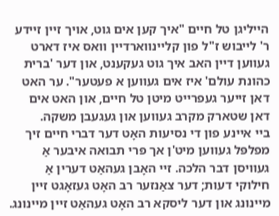הייליגן טל חיים "איך קען אים גוט, אויך זיין זיידע ר' לייבוש ז"ל פון קליינווארדיין וואס איז דארט געווען דיין האב איך גוט געקענט, און דער 'ברית כהונת עולם' איז אים געווען א פעטער". ער האט דאן זייער געפרייט מיטן טל חיים, און האט אים דאן שטארק מקרב געווען און געגעבן משקה.
ביי איינע פון די נסיעות האָט דער דברי חיים זיך מפלפּל געווען מיט'ן אך פּרי תבואה איבער אַ געוויסן דבר הלכה. זיי האָבן געהאַט דערין אַ חילוקי דעות; דער צאַנזער רב האָט געזאָגט זיין מיינונג און דער ליסקא רב האָט געהאַט זיין מיינונג.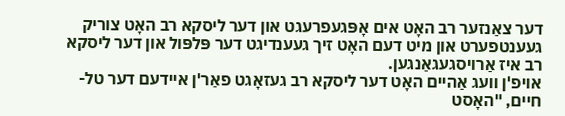דער צאַנזער רב האָט אים אָפּגעפרעגט און דער ליסקא רב האָט צוריק געענטפערט און מיט דעם האָט זיך געענדיגט דער פּלפּול און דער ליסקא רב איז אַרויסגעגאַנגען.
אויפ'ן וועג אַהיים האָט דער ליסקא רב געזאָגט פאַר'ן איידעם דער טל-חיים, "האָסט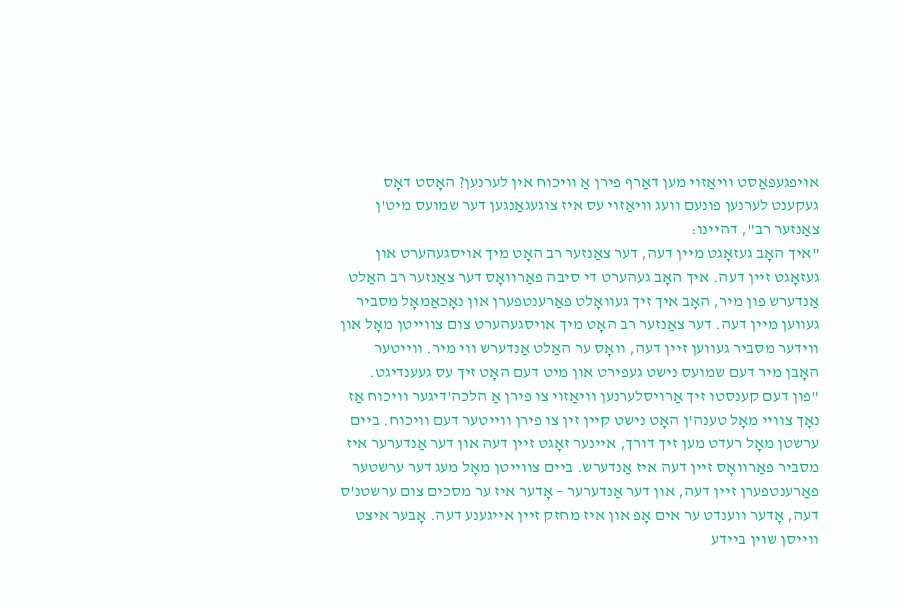אויפגעפּאַסט וויאַזוי מען דאַרף פירן אַ וויכוח אין לערנען? האָסט דאָס געקענט לערנען פונעם וועג וויאַזוי עס איז צוגעגאַנגען דער שמועס מיט'ן צאַנזער רב", דהיינו:
"איך האָב געזאָגט מיין דעה, דער צאַנזער רב האָט מיך אויסגעהערט און געזאָגט זיין דעה. איך האָב געהערט די סיבה פאַרוואָס דער צאַנזער רב האַלט אַנדערש פון מיר, האָב איך זיך געוואָלט פאַרענטפערן און נאָכאַמאָל מסביר געווען מיין דעה. דער צאַנזער רב האָט מיך אויסגעהערט צום צווייטן מאָל און ווידער מסביר געווען זיין דעה, וואָס ער האַלט אַנדערש ווי מיר. ווייטער האָבן מיר דעם שמועס נישט געפירט און מיט דעם האָט זיך עס געענדיגט.
"פון דעם קענסטו זיך אַרויסלערנען וויאַזוי צו פירן אַ הלכה'דיגער וויכוח אַז נאָך צוויי מאָל טענה'ן האָט נישט קיין זין צו פירן ווייטער דעם וויכוח. ביים ערשטן מאָל רעדט מען זיך דורך, איינער זאָגט זיין דעה און דער אַנדערער איז מסביר פאַרוואָס זיין דעה איז אַנדערש. ביים צווייטן מאָל מעג דער ערשטער פאַרענטפערן זיין דעה, און דער אַנדערער – אָדער איז ער מסכים צום ערשטנ'ס דעה, אָדער ווענדט ער אים אָפּ און איז מחזק זיין אייגענע דעה. אָבער איצט ווייסן שוין ביידע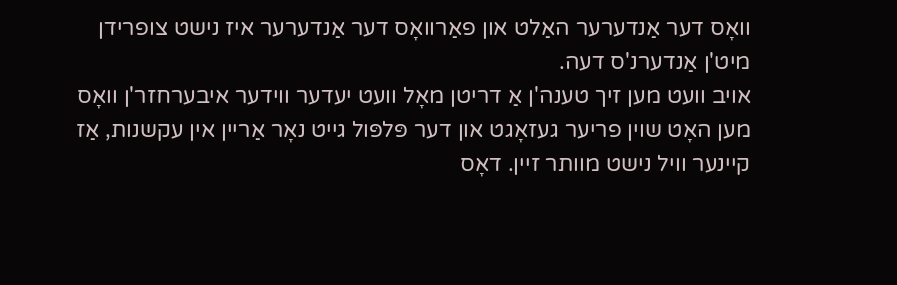וואָס דער אַנדערער האַלט און פאַרוואָס דער אַנדערער איז נישט צופרידן מיט'ן אַנדערנ'ס דעה.
אויב וועט מען זיך טענה'ן אַ דריטן מאָל וועט יעדער ווידער איבערחזר'ן וואָס מען האָט שוין פריער געזאָגט און דער פּלפּול גייט נאָר אַריין אין עקשנות, אַז קיינער וויל נישט מוותר זיין. דאָס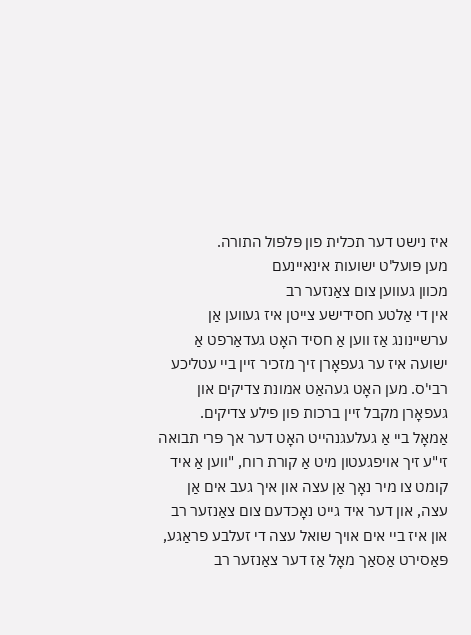איז נישט דער תכלית פון פּלפּול התורה.
מען פּועל'ט ישועות אינאיינעם
מכוון געווען צום צאַנזער רב
אין די אַלטע חסידישע צייטן איז געווען אַן ערשיינונג אַז ווען אַ חסיד האָט געדאַרפט אַ ישועה איז ער געפאָרן זיך מזכיר זיין ביי עטליכע רבי'ס. מען האָט געהאַט אמונת צדיקים און געפאָרן מקבל זיין ברכות פון פילע צדיקים.
אַמאָל ביי אַ געלעגנהייט האָט דער אך פּרי תבואה זי"ע זיך אויפגעטון מיט אַ קורת רוח, "ווען אַ איד קומט צו מיר נאָך אַן עצה און איך געב אים אַן עצה, און דער איד גייט נאָכדעם צום צאַנזער רב און איז ביי אים אויך שואל עצה די זעלבע פראַגע, פּאַסירט אַסאַך מאָל אַז דער צאַנזער רב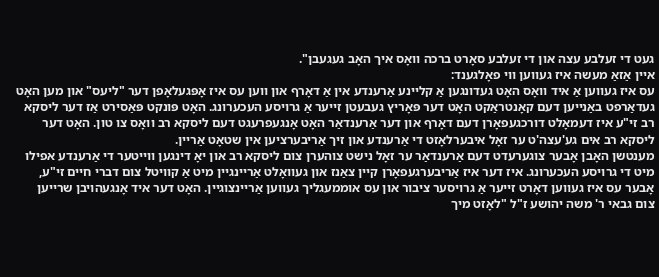געט די זעלבע עצה און די זעלבע סאָרט ברכה וואָס איך האָב געגעבן".
איין אַזאַ מעשה איז געווען ווי פאָלגענד:
עס איז געווען אַ איד וואָס האָט געדונגען אַ קליינע אַרענדע אין אַ דאָרף און ווען עס איז אָפּגעלאָפן דער "ליעס" און מען האָט געדאַרפט באַנייען דעם קאָנטראַקט האָט דער פּאָריץ געבעטן זייער אַ גרויסע העכערונג. האָט פּונקט פּאַסירט אַז דער ליסקא רב זי"ע איז דעמאָלט דורכגעפאָרן דעם דאָרף און דער אַרענדאַר האָט אָנגעפרעגט דעם ליסקא רב וואָס צו טון. האָט דער ליסקא רב אים גע'עצה'ט ער זאָל איבערלאָזט די אַרענדע און זיך אַריבערציען אין שטאָט אַריין.
מענטשן האָבן אָבער צוגערעדט דעם אַרענדאַר ער זאָל נישט צוהערן צום ליסקא רב און יאָ דינגען ווייטער די אַרענדע אפילו מיט די גרויסע העכערונג. איז דער איז אַריבערגעפאָרן קיין צאַנז און געוואָלט אַריינגיין מיט אַ קוויטל צום דברי חיים זי"ע, אָבער עס איז געווען דאָרט זייער אַ גרויסער ציבור און עס אוממעגליך געווען אַריינצוגיין. האָט דער איד אָנגעהויבן שרייען צום גבאי ר' משה יהושע ז"ל "לאָזט מיך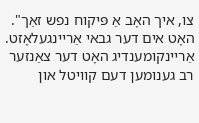צו, איך האָב אַ פּיקוח נפש זאַך". האָט אים דער גבאי אַריינגעלאָזט.
אַריינקומענדיג האָט דער צאַנזער רב גענומען דעם קוויטל און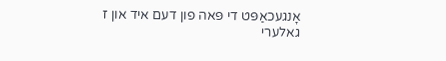אָנגעכאַפּט די פּאה פון דעם איד און ז
גאלערי